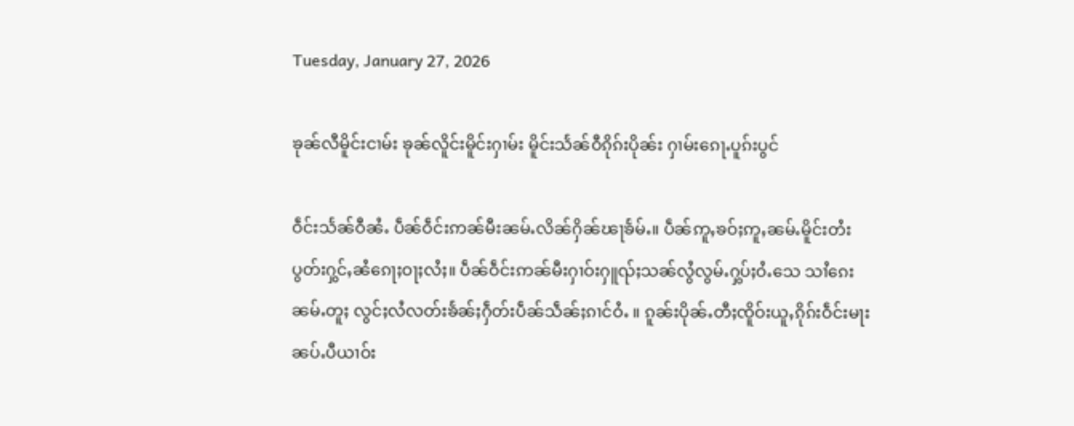Tuesday, January 27, 2026

ၶုၼ်လီမိူင်းငၢမ်း ၶုၼ်လိူင်းမိူင်းႁၢမ်း မိူင်းသႅၼ်ဝီၵိုၵ်းပိုၼ်း ႁၢမ်းၵေႃႉပူၵ်းပွင်

ဝဵင်းသႅၼ်ဝီၼႆႉ ပဵၼ်ဝဵင်းဢၼ်မီးၼမ်ႉလိၼ်ႁိၼ်ၽႃၶႅမ်ႉ။ ပဵၼ်ဢူႇၶဝ်ႈဢူႇၼမ်ႉမိူင်းတႆးပွတ်းႁွင်ႇၼႆၵေႃႈဝႃႈလႆႈ။ ပဵၼ်ဝဵင်းဢၼ်မီးႁၢဝ်းႁူၺ်ႈသၼ်လွႆလွမ်ႉႁွပ်ႈဝႆႉသေ သၢႆၵေး ၼမ်ႉတူႈ လွင်ႈလႆလတ်းၶႅၼ်ႈႁဵတ်းပဵၼ်သဵၼ်ႈၵၢင်ဝႆႉ ။ ၵူၼ်းပိုၼ်ႉတီႈၸိူဝ်းယူႇၵိုၵ်းဝဵင်းမႃး ၼပ်ႉပီယၢဝ်း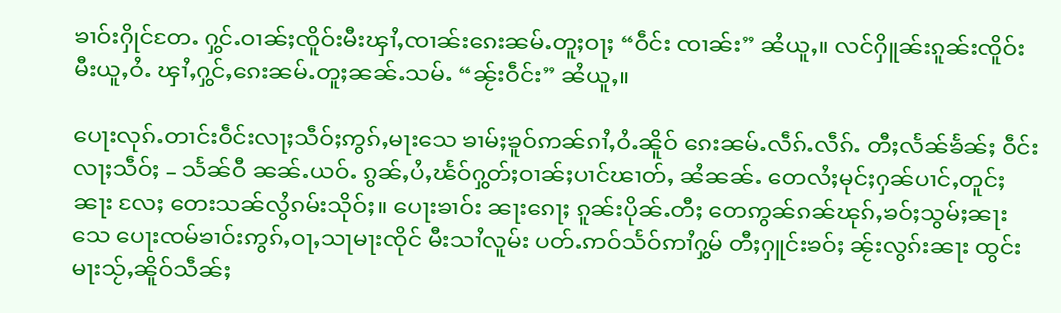ၶၢဝ်းႁိုင်တႄႉ ႁွင်ႉဝၢၼ်ႈၸိူဝ်းမီးၾၢႆႇၸၢၼ်းၵေးၼမ်ႉတူႈဝႃႈ “ဝဵင်း ၸၢၼ်း” ၼႆယူႇ။ လင်ႁိူၼ်းၵူၼ်းၸိူဝ်းမီးယူႇဝႆႉ ၾၢႆႇႁွင်ႇၵေးၼမ်ႉတူႈၼၼ်ႉသမ်ႉ “ၼႂ်းဝဵင်း” ၼႆယူႇ။

ပေႃးလုၵ်ႉတၢင်းဝဵင်းလႃႈသဵဝ်ႈဢွၵ်ႇမႃးသေ ၶၢမ်ႈၶူဝ်ဢၼ်ၵၢႆႇဝႆႉၼိူဝ် ၵေးၼမ်ႉလဵၵ်ႉလဵၵ်ႉ တီႈလႅၼ်ၶႅၼ်ႈ ဝဵင်းလႃႈသဵဝ်ႈ – သႅၼ်ဝီ ၼၼ်ႉယဝ်ႉ ၵွၼ်ႇပႆႇၽႅဝ်ႁွတ်ႈဝၢၼ်ႈပၢင်ၽၢတ်ႇ ၼႆၼၼ်ႉ တေလႆႈမုင်ႈႁၼ်ပၢင်ႇတူင်ႈၼႃး လႄႈ တေးသၼ်လွႆၵမ်းသိုဝ်ႈ။ ပေႃးၶၢဝ်း ၼႃးၵေႃႈ ၵူၼ်းပိုၼ်ႉတီႈ တေဢွၼ်ၵၼ်ၽုၵ်ႇၶဝ်ႈသွမ်ႈၼႃးသေ ပေႃးၸမ်ၶၢဝ်းဢွၵ်ႇဝႃႇသႃမႃးၸိုင် မီးသၢႆလူမ်း ပတ်ႉဢဝ်သႅဝ်ဢၢႆႁွမ် တီႈႁူင်းၶဝ်ႈ ၼႂ်းလွၵ်းၼႃး ထွင်းမႃးသႂ်ႇၼိူဝ်သဵၼ်ႈ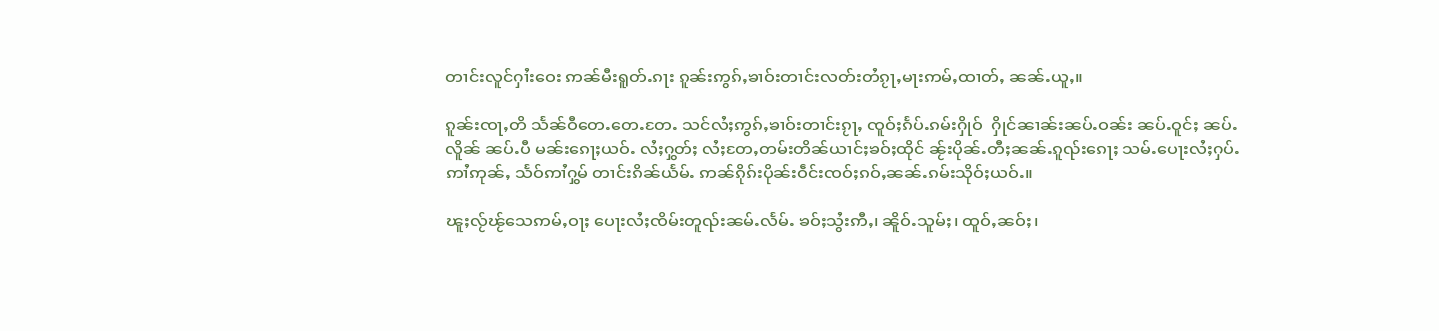တၢင်းလူင်ႁၢႆးဝေး ဢၼ်မီးရူတ်ႉၵႃး ၵူၼ်းဢွၵ်ႇၶၢဝ်းတၢင်းလတ်းတႆၵႂႃႇမႃးဢမ်ႇထၢတ်ႇ ၼၼ်ႉယူႇ။

ၵူၼ်းၸႃႇတိ သႅၼ်ဝီတေႉတေႉတႄႉ သင်လႆႈဢွၵ်ႇၶၢဝ်းတၢင်းၵႂႃႇ ၸူဝ်ႈၵႅပ်ႉၵမ်းႁိုဝ်  ႁိုင်ၼၢၼ်းၼပ်ႉဝၼ်း ၼပ်ႉဝူင်ႈ ၼပ်ႉလိူၼ် ၼပ်ႉပီ မၼ်းၵေႃႈယဝ်ႉ လႆႈႁွတ်ႈ လႆႈတႄႇတမ်းတိၼ်ယၢင်ႈၶဝ်ႈထိုင် ၼႂ်းပိုၼ်ႉတီႈၼၼ်ႉၵူၺ်းၵေႃႈ သမ်ႉပေႃးလႆႈႁပ်ႉဢၢႆဢုၼ်ႇ သႅဝ်ဢၢႆႁွမ် တၢင်းၵိၼ်ယႅမ်ႉ ဢၼ်ၵိုၵ်းပိုၼ်းဝဵင်းၸဝ်ႈၵဝ်ႇၼၼ်ႉၵမ်းသိုဝ်ႈယဝ်ႉ။

ၽူႈလႂ်ၽႂ်သေဢမ်ႇဝႃႈ ပေႃးလႆႈၸိမ်းတူၺ်းၼမ်ႉလႅမ်ႉ ၶဝ်ႈသွႆးဢီႇ၊ ၼိူဝ်ႉသူမ်ႈ၊ ထူဝ်ႇၼဝ်ႈ၊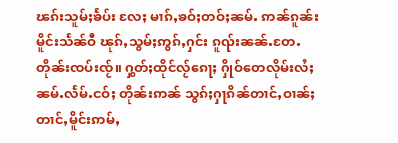ၽၵ်းသူမ်ႈၶႅပ်း လႄႈ မၢၵ်ႇၶဝ်ႈတဝ်ႈၼမ်ႉ ဢၼ်ၵူၼ်းမိူင်းသႅၼ်ဝီ ၽုၵ်ႇသွမ်ႈဢွၵ်ႇႁင်း ၵူၺ်းၼၼ်ႉတႄႉ တိုၼ်းၸပ်းၸႂ်။ ႁွတ်ႈထိုင်လႂ်ၵေႃႈ ႁိုဝ်တေလိုမ်းလႆႈ ၼမ်ႉလႅမ်ႉငဝ်ႈ တိုၼ်းဢၼ် သွၵ်ႈႁႃၵိၼ်တၢင်ႇဝၢၼ်ႈတၢင်ႇမိူင်းဢမ်ႇ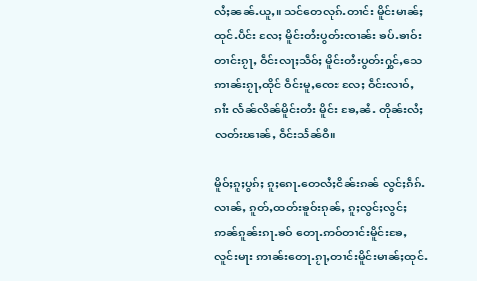လႆႈၼၼ်ႉယူႇ။ သင်တေလုၵ်ႉတၢင်း မိူင်းမၢၼ်ႈထုင်ႉပဵင်း လႄႈ မိူင်းတႆးပွတ်းၸၢၼ်း ၶပ်ႉၶၢဝ်းတၢင်းၵႂႃႇ ဝဵင်းလႃႈသဵဝ်ႈ မိူင်းတႆးပွတ်းႁွင်ႇသေ ဢၢၼ်းၵႂႃႇထိုင် ဝဵင်းမူႇၸေႊ လႄႈ ဝဵင်းလၢဝ်ႇၵၢႆး လႅၼ်လိၼ်မိူင်းတႆး မိူင်း ၶႄႇၼႆႉ တိုၼ်းလႆႈလတ်းၽၢၼ်ႇ ဝဵင်းသႅၼ်ဝီ။

မိူဝ်ႈၵူႈပွၵ်ႈ ၵူႈၵေႃႉတေလႆႈငိၼ်းၵၼ် လွင်ႈၵဵၵ်ႉလၢၼ်ႇ ၵူတ်ႇထတ်းၶူဝ်းၵုၼ်ႇ ၵူႈလွင်ႈလွင်ႈ ဢၼ်ၵူၼ်းၵႃႉၶဝ် တေႃႉဢဝ်တၢင်းမိူင်းၶႄႇ လူင်းမႃး ဢၢၼ်းတေႃႉၵႂႃႇတၢင်းမိူင်းမၢၼ်ႈထုင်ႉ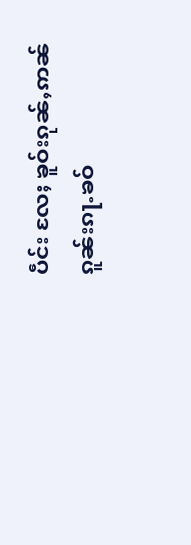ပဵင်း လႄႈ ၶူဝ်းၵုၼ်ႇဢၼ်ၵူၼ်းၵႃႉၶဝ်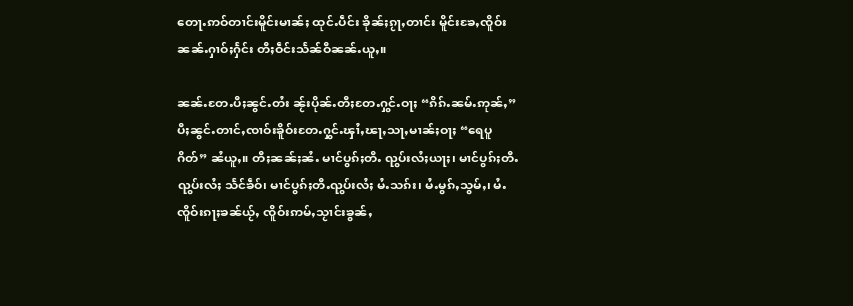တေႃႉဢဝ်တၢင်းမိူင်းမၢၼ်ႈ ထုင်ႉပဵင်း ၶိုၼ်ႈၵႂႃႇတၢင်း မိူင်းၶႄႇၸိူဝ်းၼၼ်ႉႁၢဝ်ႈႁႅင်း တီႈဝဵင်းသႅၼ်ဝီၼၼ်ႉယူႇ။

ၼၼ်ႉတႄႉပီႈၼွင်ႉတႆး ၼႂ်းပိုၼ်ႉတီႈတႄႉႁွင်ႉဝႃႈ “ၵိၵ်ႉၼမ်ႉဢုၼ်ႇ” ပီႈၼွင်ႉတၢင်ႇၸၢဝ်းၶိူဝ်းတႄႉႁွင်ႉၾၢႆႇၽႃႇသႃႇမၢၼ်ႈဝႃႈ “ရေပူဂိတ်” ၼႆယူႇ။ တီႈၼၼ်ႈၼႆႉ မၢင်ပွၵ်ႈတီႉ ၺွပ်းလႆႈယႃႈ၊ မၢင်ပွၵ်ႈတီႉၺွပ်းလႆႈ သႅင်ၶဵဝ်၊ မၢင်ပွၵ်ႈတီႉၺွပ်းလႆႈ မႆႉသၵ်း၊ မႆႉမွၵ်ႇသွမ်ႇ၊ မႆႉၸိူဝ်းၵႃႈၶၼ်ယႂ်ႇ ၸိူဝ်းဢမ်ႇသႂၢင်းၶွၼ်ႇ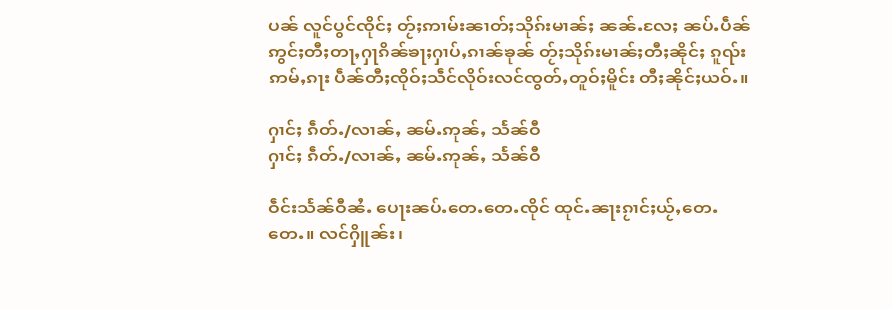ပၼ် လူင်ပွင်ၸိုင်ႈ တႂ်ႈဢၢမ်းၼၢတ်ႈသိုၵ်းမၢၼ်ႈ ၼၼ်ႉလႄႈ ၼပ်ႉပဵၼ် ဢွင်ႈတီႈတႃႇႁႃၵိၼ်ၶႃႈႁၢပ်ႇၵၢၼ်ၶုၼ် တႂ်ႈသိုၵ်းမၢၼ်ႈတီႈၼိုင်ႈ ၵူၺ်းဢမ်ႇၵႃး ပဵၼ်တီႈၸိုဝ်ႈသဵင်လိုဝ်းလင်ၸွတ်ႇတူဝ်ႈမိူင်း တီႈၼိုင်ႈယဝ်ႉ။

ႁၢင်ႈ ၵဵတ်ႉ/လၢၼ်ႇ ၼမ်ႉဢုၼ်ႇ သႅၼ်ဝီ
ႁၢင်ႈ ၵဵတ်ႉ/လၢၼ်ႇ ၼမ်ႉဢုၼ်ႇ သႅၼ်ဝီ

ဝဵင်းသႅၼ်ဝီၼႆႉ ပေႃးၼပ်ႉတေႉတေႉၸိုင် ထုင်ႉၼႃးၵႂၢင်ႈယႂ်ႇတေႉတေႉ။ လင်ႁိူၼ်း၊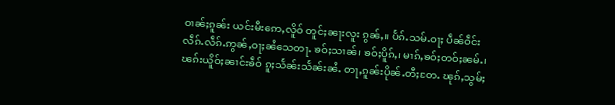ဝၢၼ်ႈၵူၼ်း ယင်းမီးဢေႇလိူဝ် တူင်ႈၼႃးလူး ၵွၼ်ႇ။ ပႅၵ်ႉသမ်ႉဝႃႈ ပဵၼ်ဝဵင်းလဵၵ်ႉလဵၵ်ႉဢွၼ်ႇဝႃႈၼႆသေတႃႉ ၶဝ်ႈသၢၼ်၊ ၶဝ်ႈပိူၵ်ႇ၊ မၢၵ်ႇၶဝ်ႈတဝ်ႈၼမ်ႉ၊ ၽၵ်းယိူဝ်ႈၼၢင်းၶဵဝ် ၵူႈသႅၼ်းသႅၼ်းၼႆႉ တႃႇၵူၼ်းပိုၼ်ႉတီႈတႄႉ ၽုၵ်ႇသွမ်ႈ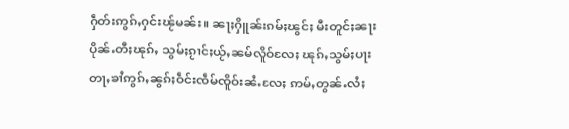ႁဵတ်းဢွၵ်ႇႁင်းၽႂ်မၼ်း။ ၼႃႈႁိူၼ်းၵမ်ႈၽွင်ႈ မီးတူင်ႈၼႃး ပိုၼ်ႉတီႈၽုၵ်ႇ သွမ်ႈၵႂၢင်ႈယႂ်ႇၼမ်လိူဝ်လႄႈ ၽုၵ်ႇသွမ်ႈပႃး တႃႇၶၢႆဢွၵ်ႇၼွၵ်ႈဝဵင်းၸဵမ်ၸိူဝ်းၼႆႉလႄႈ ဢမ်ႇတွၼ်ႉလႆႈ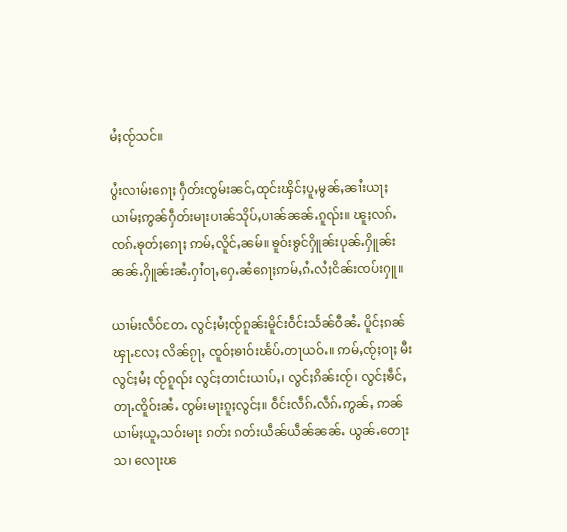မႆႈၸႂ်သင်။

ပွႆးလၢမ်းၵေႃႈ ႁဵတ်းၸွမ်းၼင်ႇထုင်းၾိင်ႈပူႇမွၼ်ႇၼၢႆးယႃႈ ယၢမ်ႈဢွၼ်ႁဵတ်းမႃးပၢၼ်သိုပ်ႇပၢၼ်ၼၼ်ႉၵူၺ်း။ ၽူႈလၵ်ႉၸၵ်ႉၶုတ်ႈၵေႃႈ ဢမ်ႇလိူင်ႇၼမ်။ ၶူဝ်းၶွင်ႁိူၼ်းပုၼ်ႉႁိူၼ်း ၼၼ်ႉႁိူၼ်းၼႆႉႁၢႆဝႃႇႁေႉၼႆၵေႃႈဢမ်ႇၵႆႉလႆႈငိၼ်းၸပ်းႁူ။

ယၢမ်းလဵဝ်တႄႉ လွင်ႈမႆႈၸႂ်ၵူၼ်းမိူင်းဝဵင်းသႅၼ်ဝီၼႆႉ ပိူင်ႈၵၼ်ၾႃႉလႄႈ လိၼ်ၵႂႃႇ ၸူဝ်ႈၶၢဝ်းၽႅပ်ႉတႃယဝ်ႉ။ ဢမ်ႇၸႂ်ႈဝႃႈ မီးလွင်ႈမႆႈ ၸႂ်ၵူၺ်း လွင်ႈတၢင်းယၢပ်ႇ၊ လွင်ႈၵိၼ်းၸႂ်၊ လွင်ႈၶဵင်ႇတႃႉၸိူဝ်းၼႆႉ ၸွမ်းမႃးၵူႈလွင်ႈ။ ဝဵင်းလဵၵ်ႉလဵၵ်ႉဢွၼ်ႇ ဢၼ်ယၢမ်ႈယူႇသဝ်းမႃး ၵတ်း ၵတ်းယဵၼ်ယဵၼ်ၼၼ်ႉ ယွၼ်ႉတေႃးသ၊ လေႃးၽ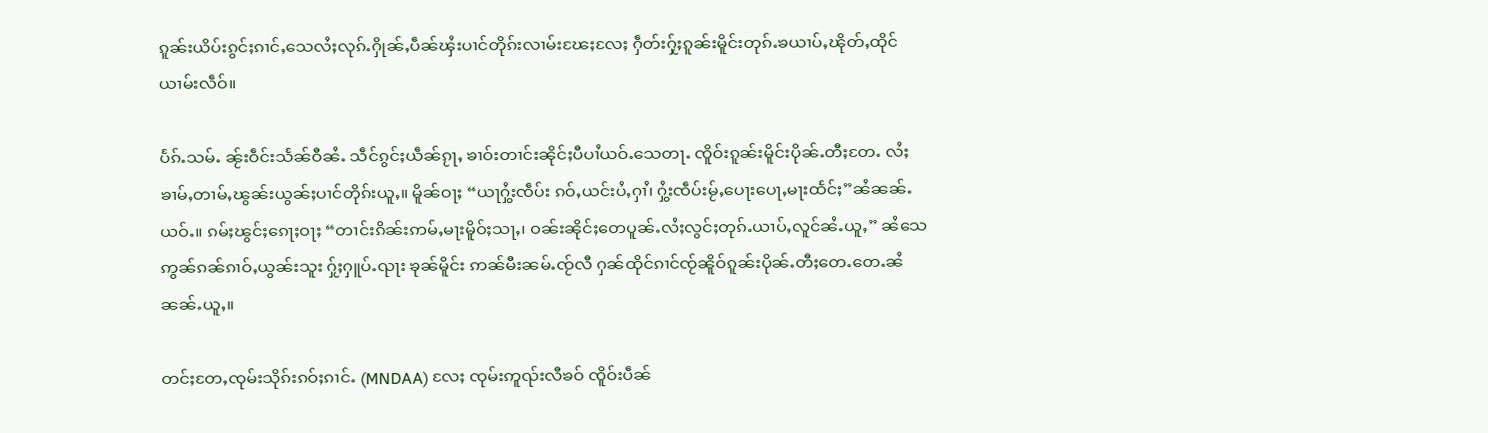ၵူၼ်းယိပ်းၵွင်ႈၵၢင်ႇသေလႆႈလုၵ်ႉႁိုၼ်ႇပဵၼ်ၾႆးပၢင်တိုၵ်းလၢမ်းၽႄႈလႄႈ ႁဵတ်းႁႂ်ႈၵူၼ်းမိူင်းတုၵ်ႉၶယၢပ်ႇၽိုတ်ႇထိုင်ယၢမ်းလဵဝ်။

ပႅၵ်ႉသမ်ႉ ၼႂ်းဝဵင်းသႅၼ်ဝီၼႆႉ သဵင်ၵွင်ႈယဵၼ်ၵႂႃႇ ၶၢဝ်းတၢင်းၼိုင်ႈပီပၢႆယဝ်ႉသေတႃႉ ၸိူဝ်းၵူၼ်းမိူင်းပိုၼ်ႉတီႈတႄႉ လႆႈၶၢမ်ႇတၢမ်ႇၽွၼ်းယွၼ်ႈပၢင်တိုၵ်းယူႇ။ မိူၼ်ဝႃႈ “ယႃႁွႆးၸဵပ်း ၵဝ်ႇယင်းပႆႇႁၢႆ၊ ႁွႆးၸဵပ်းမႂ်ႇပေႃးပေႃႇမႃးထႅင်ႈ”ၼႆၼၼ်ႉယဝ်ႉ။ ၵမ်ႈၽွင်ႈၵေႃႈဝႃႈ “တၢင်းၵိၼ်းဢမ်ႇမႃးမိူဝ်ႈသႃႇ၊ ဝၼ်းၼိုင်ႈတေပူၼ်ႉလႆႈလွင်ႈတုၵ်ႉယၢပ်ႇလူင်ၼႆႉယူႇ” ၼႆသေ ဢွၼ်ၵၼ်ၵၢဝ်ႇယွၼ်းသူး ႁႂ်ႈႁူပ်ႉၺႃး ၶုၼ်မိူင်း ဢၼ်မီးၼမ်ႉၸႂ်လီ ႁၼ်ထိုင်ၵၢင်ၸႂ်ၼိူဝ်ၵူၼ်းပိုၼ်ႉတီႈတေႉတေႉၼႆၼၼ်ႉယူႇ။

တင်ႈတႄႇၸုမ်းသိုၵ်းၵဝ်ႈၵၢင်ႉ (MNDAA) လႄႈ ၸုမ်းဢူၺ်းလီၶဝ် ၸိူဝ်းပဵၼ်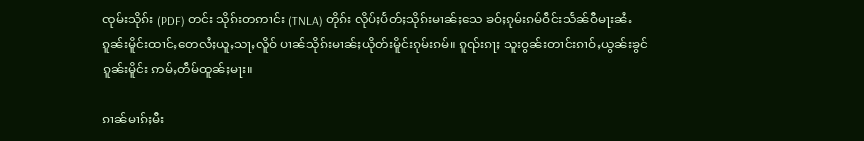ၸုမ်းသိုၵ်း (PDF) တင်း သိုၵ်းတဢၢင်း (TNLA) တိုၵ်း လိုပ်ႈပႅတ်ႈသိုၵ်းမၢၼ်ႈသေ ၶဝ်ႈၵုမ်းၵမ်ဝဵင်းသႅၼ်ဝီမႃးၼႆႉ ၵူၼ်းမိူင်းထၢင်ႇတေလႆႈယူႇသႃႇလိူဝ် ပၢၼ်သိုၵ်းမၢၼ်ႈယိုတ်းမိူင်းၵုမ်းၵမ်။ ၵူၺ်းၵႃႈ သူးဝွၼ်းတၢင်းၵၢဝ်ႇယွၼ်းၶွင်ၵူၼ်းမိူင်း ဢမ်ႇတဵမ်ထူၼ်ႈမႃး။

ၵၢၼ်မၢၵ်ႈမီး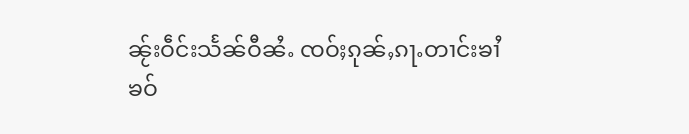ၼႂ်းဝဵင်းသႅၼ်ဝီၼႆႉ ၸဝ်ႈၵုၼ်ႇၵႃႉတၢင်းၶၢႆၶဝ်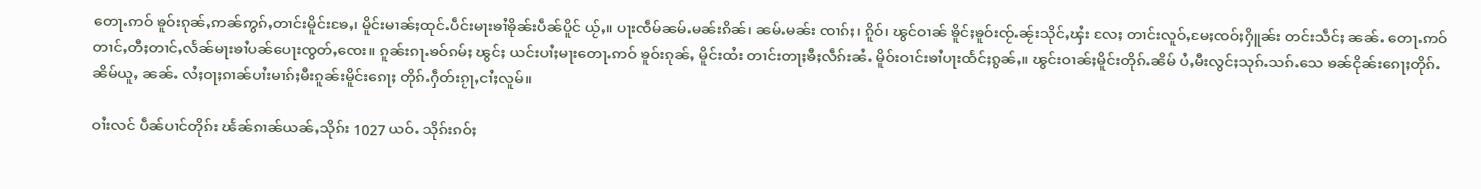တေႃႉဢဝ် ၶူဝ်းၵုၼ်ႇဢၼ်ဢွၵ်ႇတၢင်းမိူင်းၶႄႇ၊ မိူင်းမၢၼ်ႈထုင်ႉပဵင်းမႃးၶၢႆၶိုၼ်းပဵၼ်ပိူင် ယႂ်ႇ။ ပႃးၸဵမ်ၼမ်ႉမၼ်းၵိၼ်၊ ၼမ်ႉမၼ်း ၸၢၵ်ႈ၊ ၵိူဝ်၊ ၽွင်ဝၢၼ် ၶိူင်ႈၶူဝ်းၸႂ်ႉၼႂ်းသိုင်ႇၾႆး လႄႈ တၢင်းလူဝ်ႇမႄႈၸဝ်ႈႁိူၼ်း တင်းသဵင်ႈ ၼၼ်ႉ တေႃႉဢဝ်တၢင်ႇတီႈတၢင်ႇလႅၼ်မႃးၶၢႆပၼ်ပေႃးၸွတ်ႇၸေး။ ၵူၼ်းၵႃႉၶဝ်ၵမ်ႈ ၽွင်ႈ ယင်းပၢႆႈမႃးတေႃႉဢဝ် ၶူဝ်းၵုၼ်ႇ မိူင်းထႆး တၢင်းတႃႈၶီႈလဵၵ်းၼႆႉ မိူဝ်းဝၢင်းၶၢႆပႃးထႅင်ႈၵွၼ်ႇ။ ၽွင်းဝၢၼ်ႈမိူင်းတိုၵ်ႉၼိမ် ပႆႇမီးလွင်ႈသုၵ်ႉသၵ်ႉသေ ၶၼ်ငိုၼ်းၵေႃႈတိုၵ်ႉၼိမ်ယူႇ ၼၼ်ႉ လႆႈဝႃႈၵၢၼ်ပၢႆးမၢၵ်ႈမီးၵူၼ်းမိူင်းၵေႃႈ တိုၵ်ႉႁဵတ်းၵႂႃႇငၢႆႈလူမ်။

ဝၢႆးလင် ပဵၼ်ပၢင်တိုၵ်း ၽႅၼ်ၵၢၼ်ယၼ်ႇသိုၵ်း 1027 ယဝ်ႉ သိုၵ်းၵဝ်ႈ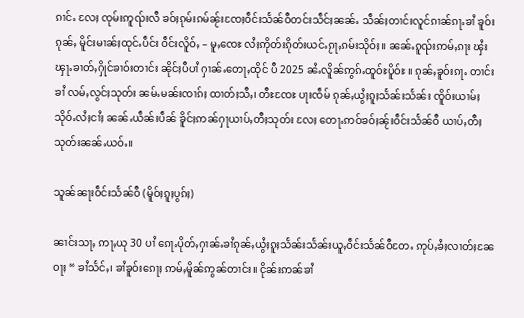ၵၢင်ႉ လႄႈ ၸုမ်းဢူၺ်းလီ ၶဝ်ႈၵုမ်းၵမ်ၼႂ်းၸႄႈဝဵင်းသႅၼ်ဝီတင်းသဵင်ႈၼၼ်ႉ သဵၼ်ႈတၢင်းလူင်ၵၢၼ်ၵႃႉၶၢႆ ၶူဝ်း ၵုၼ်ႇ မိူင်းမၢၼ်ႈထုင်ႉပဵင်း ဝဵင်းလိူဝ်ႇ – မူႇၸေႊ လႆႈဢိုတ်းၵိုတ်းယင်ႉၵႂႃႇၵမ်းသိုဝ်ႈ။ ၼၼ်ႉၵူၺ်းဢမ်ႇၵႃး ၾႆးၾႃႉၶၢတ်ႇႁိုင်ၶၢဝ်းတၢင်း ၼိုင်ႈပီပၢႆ ႁၢၼ်ႉတေႃႇထိုင် ပီ 2025 ၼႆႉလိူၼ်ဢွၵ်ႉထူဝ်ႊပိူဝ်ႊ ။ ၵုၼ်ႇၶူဝ်းၵႃႉ တၢင်းၶၢႆ လမ်ႇလွင်ႈသုတ်း ၼမ်ႉမၼ်းၸၢၵ်ႈ ထၢတ်ႈသီႇ၊ တီႊၸႄႊ ပႃးၸဵမ် ၵုၼ်ႇယွႆႈၵူႈသႅၼ်းသႅၼ်း ၸိူဝ်းယၢမ်ႈသိုဝ်ႉလႆႈငၢႆႈ ၼၼ်ႉယဵၼ်းပဵၼ် ၶိူင်ႈဢၼ်ႁႃယၢပ်ႇတီႈသုတ်း လႄႈ တေႃႉဢဝ်ၶဝ်ႈၼႂ်းဝဵင်းသႅၼ်ဝီ ယၢပ်ႇတီႈသုတ်းၼၼ်ႉယဝ်ႉ။

သူၼ်ၼႃးဝဵင်းသႅၼ်ဝီ (မိူဝ်ႈၵူႈပွၵ်ႈ)

ၼၢင်းသႃႇ ဢႃႇယု 30 ပၢႆ ၵေႃႉပိုတ်ႇႁၢၼ်ႉၶၢႆၵုၼ်ႇယွႆႈၵူႈသႅၼ်းသႅၼ်းယူႇဝဵင်းသႅၼ်ဝီတႄႉ ဢုပ်ႇၶႆႈလၢတ်ႈၼႄဝႃႈ “ ၶၢႆသႅင်ႇ၊ ၶၢႆၶူဝ်းၵေႃႈ ဢမ်ႇမိူၼ်ဢွၼ်တၢင်း။ ငိုၼ်းဢၼ်ၶၢႆ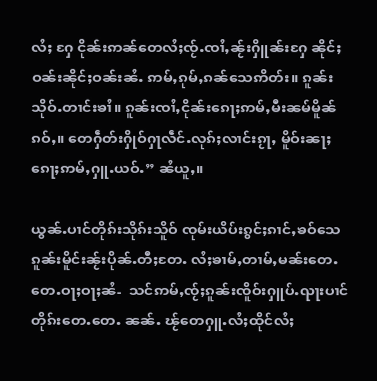လႆႈ ႁႄ ငိုၼ်းဢၼ်တေလႆႈၸႂ်ႉၸၢႆႇၼႂ်းႁိူၼ်းႁႄ ၼိုင်ႈဝၼ်းၼိုင်ႈဝၼ်းၼႆႉ ဢမ်ႇၵုမ်ႇၵၼ်သေဢိတ်း။ ၵူၼ်းသိုဝ်ႉတၢင်းၶၢႆ။ ၵူၼ်းၸၢႆႇငိုၼ်းၵေႃႈဢမ်ႇမီးၼမ်မိူၼ်ၵဝ်ႇ။ တေႁဵတ်းႁိုဝ်ႁႃလဵင်ႉလုၵ်ႈလၢင်းၵႂႃႇ မိူဝ်းၼႃႈၵေႃႈဢမ်ႇႁူႉယဝ်ႉ” ၼႆယူႇ။

ယွၼ်ႉပၢင်တိုၵ်းသိုၵ်းသိူဝ် ၸုမ်းယိပ်းၵွင်ႈၵၢင်ႇၶဝ်သေ ၵူၼ်းမိူင်းၼႂ်းပိုၼ်ႉတီႈတႄႉ လႆႈၶၢမ်ႇတၢမ်ႇမၼ်းတေႉတေႉဝႃႈဝႃႈၼႆ-  သင်ဢမ်ႇၸႂ်ႈၵူၼ်းၸိူဝ်းႁူပ်ႉၺႃးပၢင်တိုၵ်းတေႉတေႉ ၼၼ်ႉ ၽႂ်တေႁူႉလႆႈထိုင်လႆႈ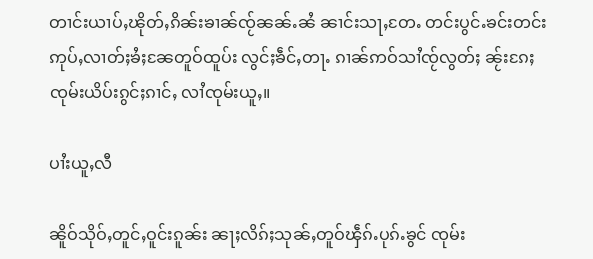တၢင်းယၢပ်ႇၽိုတ်ႇၵိၼ်းၶၢၼ်ၸႂ်ၼၼ်ႉၼႆ ၼၢင်းသႃႇတႄႉ တင်းပွင်ႉၶင်းတင်းဢုပ်ႇလၢတ်ႈၶႆႈၼႄတူဝ်ထူပ်း လွင်ႈၶဵင်ႇတႃႉ ၵၢၼ်ဢဝ်သၢႆၸႂ်လွတ်ႈ ၼႂ်းၵႄႈၸုမ်းယိပ်းၵွင်ႈၵၢင်ႇ လၢႆၸုမ်းယူႇ။

ပၢႆးယူႇလီ

ၼိူဝ်သိုဝ်ႇတူင်ႇဝူင်းၵူၼ်း ၼႃႈလိၵ်ႈသုၼ်ႇတူဝ်ၾဵၵ်ႉပုၵ်ႉၶွင် ၸုမ်း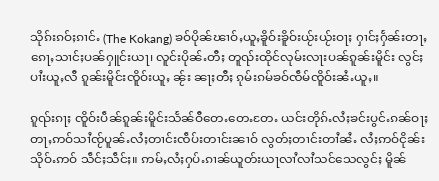သိုၵ်းၵဝ်ႈၵၢင်ႉ (The Kokang) ၶဝ်ပိုၼ်ၽၢဝ်ႇယူႇၶိူဝ်းၶိူဝ်းယႂ်းယႂ်းဝႃႈ ႁၢင်ႈႁႅၼ်းတႃႇၵေႃႇသၢင်ႈပၼ်ႁူင်းယႃ၊ လူင်းပိုၼ်ႉတီႈ တူၺ်းထိုင်လုမ်းလႃးပၼ်ၵူၼ်းမိူင်း လွင်ႈပၢႆးယူႇလီ ၵူၼ်းမိူင်းၸိူဝ်းယူႇ ၼႂ်း ၼႃႈတီႈ ၵုမ်းၵမ်ၶဝ်ၸဵမ်ၸိူဝ်းၼႆႉယူႇ။

ၵူၺ်းၵႃႈ ၸိူဝ်းပဵၼ်ၵူၼ်းမိူင်းသႅၼ်ဝီတေႉတေႉတႄႉ ယင်းတိုၵ်ႉလႆႈၶင်းပွင်ႉၵၼ်ဝႃႈ တႃႇဢဝ်သၢႆၸႂ်ပူၼ်ႉလႆႈတၢင်းၸဵပ်းတၢင်းၼၢဝ် လွတ်ႈတၢင်းတၢႆၼႆႉ လႆႈဢဝ်ငိုၼ်းသိုဝ်ႉဢဝ် သဵင်ႈသဵင်ႈ။ ဢမ်ႇလႆႈႁပ်ႉၵၢၼ်ယူတ်းယႃလၢႆလၢႆသင်သေလွင်ႈ မိူၼ်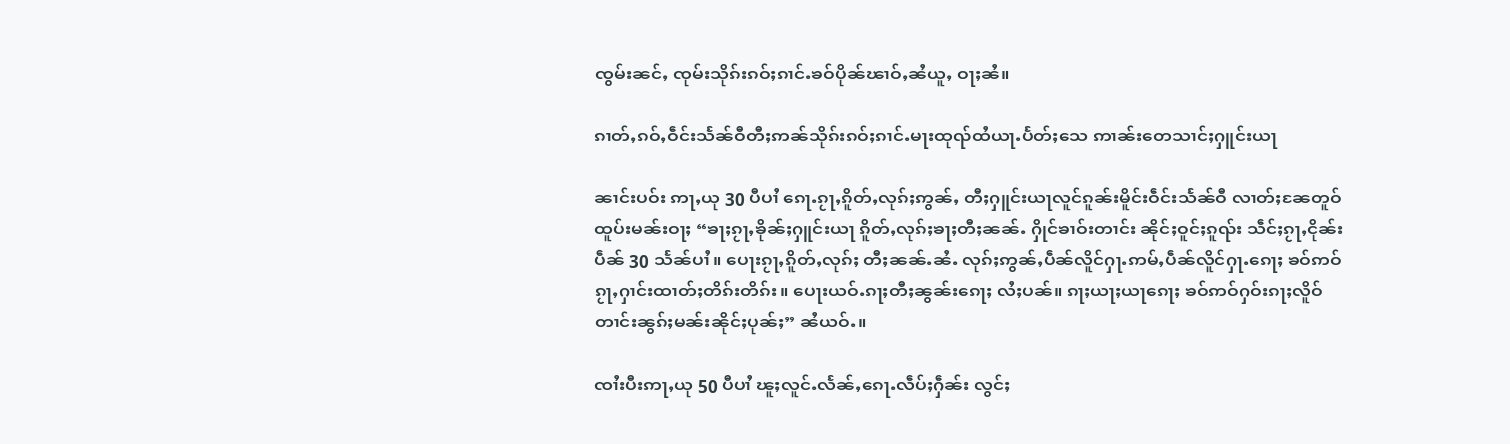ၸွမ်းၼင်ႇ ၸုမ်းသိုၵ်းၵဝ်ႈၵၢင်ႉၶဝ်ပိုၼ်ၽၢဝ်ႇၼႆယူႇ ဝႃႈၼႆ။

ၵၢတ်ႇၵဝ်ႇဝဵင်းသႅၼ်ဝီတီႈဢၼ်သိုၵ်းၵဝ်ႈၵၢင်ႉမႃးထုၺ်ထႆယႃႉပႅတ်ႈသေ ဢၢၼ်းတေသၢင်ႈႁူင်းယႃ

ၼၢင်းပဝ်း ဢႃႇယု 30 ပီပၢႆ ၵေႃႉၵႂႃႇၵိူတ်ႇလုၵ်ႈဢွၼ်ႇ တီႈႁူင်းယႃလူင်ၵူၼ်းမိူင်းဝဵင်းသႅၼ်ဝီ လၢတ်ႈၼႄတူဝ်ထူပ်းမၼ်းဝႃႈ “ၶႃႈၵႂႃႇၶိုၼ်ႈႁူင်းယႃ ၵိူတ်ႇလုၵ်ႈၶႃႈတီႈၼၼ်ႉ ႁိုင်ၶၢဝ်းတၢင်း ၼိုင်ႈဝူင်ႈၵူၺ်း သဵင်ႈၵႂႃႇငိုၼ်းပဵၼ် 30 သႅၼ်ပၢႆ။ ပေႃးၵႂႃႇၵိူတ်ႇလုၵ်ႈ တီႈၼၼ်ႉၼႆႉ လုၵ်ႈဢွၼ်ႇပဵၼ်လိူင်ႁႃႉဢမ်ႇပဵၼ်လိူင်ႁႃႉၵေႃႈ ၶဝ်ဢဝ်ၵႂႃႇႁၢင်းထၢတ်ႈတိၵ်းတိၵ်း။ ပေႃးယဝ်ႉၵႃႈတီႈၼွၼ်းၵေႃႈ လႆႈပၼ်။ ၵႃႈယႃႈယႃၵေႃႈ ၶဝ်ဢဝ်ႁဝ်းၵႃႈလိူဝ်တၢင်းၼွၵ်ႈမၼ်းၼိုင်ႈပုၼ်ႈ” ၼႆယဝ်ႉ။

ၸၢႆးပီးဢႃႇယု 50 ပီပၢႆ ၽူႈလူင်ႉလႅၼ်ႇၵေႃႉလဵပ်ႈႁဵၼ်း လွင်ႈ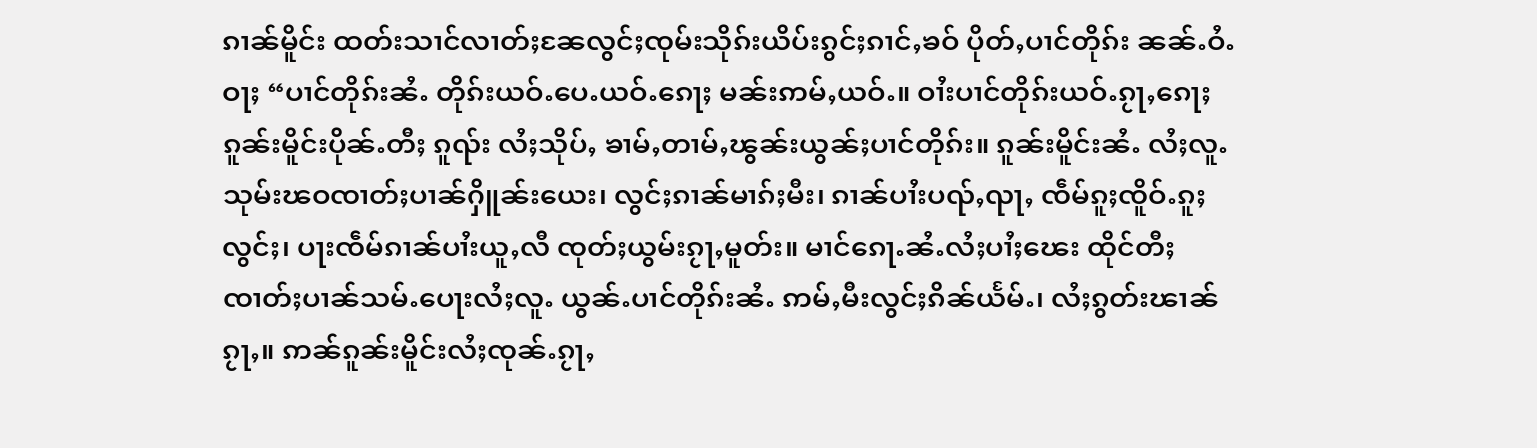ၵၢၼ်မိူင်း ထတ်းသၢင်လၢတ်ႈၼႄလွင်ႈၸုမ်းသိုၵ်းယိပ်းၵွင်ႈၵၢင်ႇၶဝ် ပိုတ်ႇပၢင်တိုၵ်း ၼၼ်ႉဝႆႉဝႃႈ “ပၢင်တိုၵ်းၼႆႉ တိုၵ်းယဝ်ႉပေႉယဝ်ႉၵေႃႈ မၼ်းဢမ်ႇယဝ်ႉ။ ဝၢႆးပၢင်တိုၵ်းယဝ်ႉၵႂႃႇၵေႃႈ ၵူၼ်းမိူင်းပိုၼ်ႉတီႈ ၵူၺ်း လႆႈသိုပ်ႇ ၶၢမ်ႇတၢမ်ႇၽွၼ်းယွၼ်ႈပၢင်တိုၵ်း။ ၵူၼ်းမိူင်းၼႆႉ လႆႈလူႉသုမ်းၽဝၸၢတ်ႈပၢၼ်ႁိူၼ်းယေး၊ လွင်ႈၵၢၼ်မၢၵ်ႈမီး၊ ၵၢၼ်ပၢႆးပၺ်ႇၺႃႇ ၸဵမ်ၵူႈၸိူဝ်ႉၵူႈလွင်ႈ၊ ပႃးၸဵမ်ၵၢၼ်ပၢႆးယူႇလီ ၸုတ်ႈယွမ်းၵႂႃႇမူတ်း။ မၢင်ၵေႃႉၼႆႉလႆႈပၢႆႈၽေး ထိုင်တီႈၸၢတ်ႈပၢၼ်သမ်ႉပေႃးလႆႈလူႉ ယွၼ်ႉပၢင်တိုၵ်းၼႆႉ ဢမ်ႇမီးလွင်ႈၵိၼ်ယႅမ်ႉ၊ လႆႈၵွတ်းၽၢၼ်ၵႂႃႇ။ ဢၼ်ၵူၼ်းမိူင်းလႆႈၸုၼ်ႉၵႂႃႇ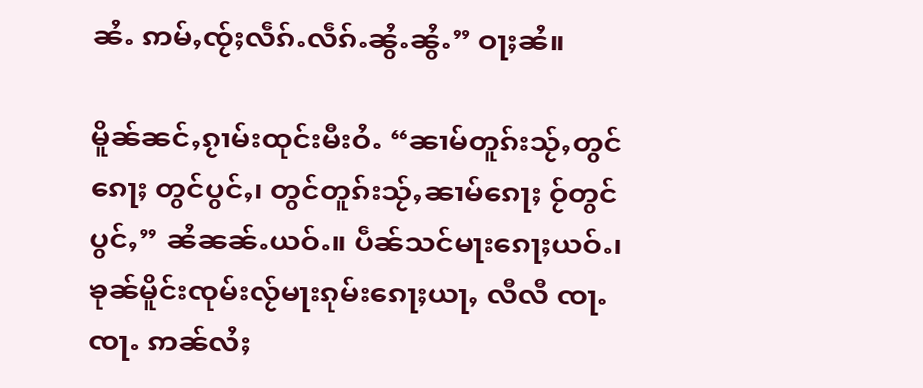ၼႆႉ ဢမ်ႇၸႂ်ႈလဵၵ်ႉလဵၵ်ႉၼွႆႉၼွႆႉ” ဝႃႈၼႆ။

မိူၼ်ၼင်ႇၵႂၢမ်းထုင်းမီးဝႆႉ “ၼၢမ်တူၵ်းသႂ်ႇတွင်ၵေႃႈ တွင်ပွင်ႇ၊ တွင်တူၵ်းသႂ်ႇၼၢမ်ၵေႃႈ ဝႂ်တွင်ပွင်ႇ” ၼႆၼၼ်ႉယဝ်ႉ။ ပဵၼ်သင်မႃးၵေႃႈယဝ်ႉ၊ ၶုၼ်မိူင်းၸုမ်းလႂ်မႃးၵုမ်းၵေႃႈယႃႇ လီလီ ၸႃႉၸႃႉ ဢၼ်လႆႈ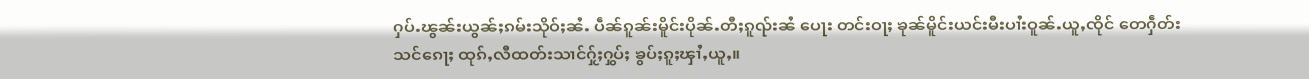ႁပ်ႉၽွၼ်းယွၼ်ႈၵမ်းသိုဝ်ႈၼႆႉ ပဵၼ်ၵူၼ်းမိူင်းပိုၼ်ႉတီႈၵူၺ်းၼႆ ပေႃး တင်းဝႃႈ ၶုၼ်မိူင်းယင်းမီးပၢႆးဝူၼ်ႉယူႇၸိုင် တေႁဵတ်းသင်ၵေႃႈ ထုၵ်ႇလီထတ်းသၢင်ႁႂ်ႈႁွပ်ႈ ၶွပ်ႈၵူႈၾၢႆႇယူႇ။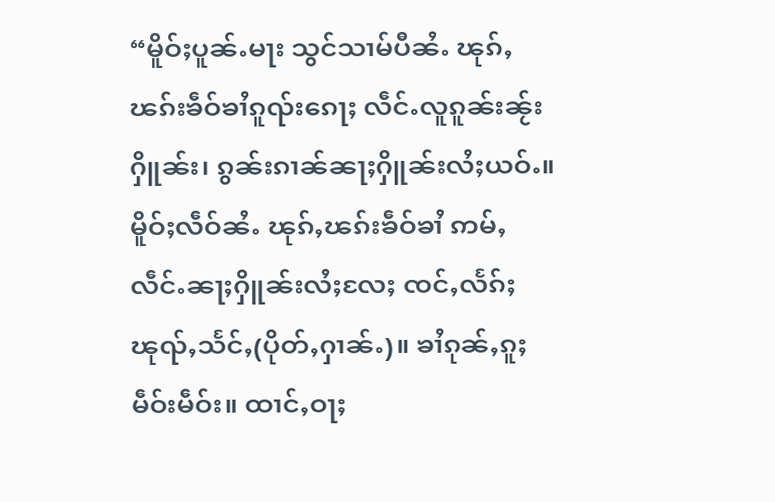“မိူဝ်ႈပူၼ်ႉမႃး သွင်သၢမ်ပီၼႆႉ ၽုၵ်ႇၽၵ်းၶဵဝ်ၶၢႆၵူၺ်းၵေႃႈ လဵင်ႉလူၵူၼ်းၼႂ်းႁိူၼ်း၊ ၵွၼ်းၵၢၼ်ၼႃႈႁိူၼ်းလႆႈယဝ်ႉ။ မိူဝ်ႈလဵဝ်ၼႆႉ ၽုၵ်ႇၽၵ်းၶဵဝ်ၶၢႆ ဢမ်ႇလဵင်ႉၼႃႈႁိူၼ်းလႆႈလႄႈ ၸင်ႇလႅၵ်ႈၽုၺ်ႇသႅင်ႇ(ပိုတ်ႇႁၢၼ်ႉ)။ ၶၢႆၵုၼ်ႇၵူႈမဵဝ်းမဵဝ်း။ ထၢင်ႇဝႃႈ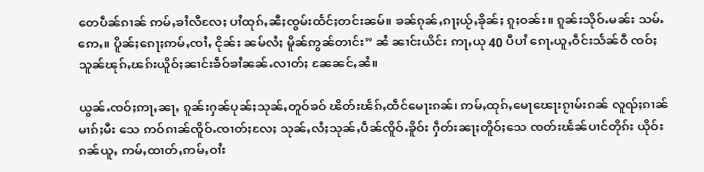တေပဵၼ်ၵၢၼ် ဢမ်ႇၶၢႆလီလႄႈ ပၢႆထုၵ်ႇၼီႈၸွမ်းထႅင်ႈတင်းၼမ်။ ၶၼ်ၵုၼ်ႇၵႃႈယႂ်ႇၶိုၼ်ႈ ၵူႈဝၼ်း။ ၵူၼ်းသိုဝ်ႉမၼ်း သမ်ႉဢေႇ။ ပိူၼ်ႈၵေႃႈဢမ်ႇၸၢႆႇ ငိုၼ်း ၼမ်လႆႈ မိူၼ်ဢွၼ်တၢင်း” ၼႆ ၼၢင်းယိင်း ဢႃႇယု 40 ပီပၢႆ ၵေႃႉယူႇဝဵင်းသႅၼ်ဝီ ၸဝ်ႈသူၼ်ၽုၵ်ႇၽၵ်းယိူဝ်ႈၼၢင်းၶဵဝ်ၶၢႆၼၼ်ႉလၢတ်ႈ ၼႄၼင်ႇၼႆ။

ယွၼ်ႉၸဝ်ႈဢႃႇၼႃႇ ၵူၼ်းႁၼ်ပုၼ်ႈသုၼ်ႇတူဝ်ၶဝ် ၽိတ်းၽႅၵ်ႇထဵင်မေႃးၵၼ်၊ ဢမ်ႇထုၵ်ႇမေႃၽေႃးၵႂၢမ်းၵၼ် လူၺ်ႈၵၢၼ်မၢၵ်ႈမီး သေ ဢဝ်ၵၢၼ်ၸိူဝ်ႉၸၢတ်ႈလႄႈ သုၼ်ႇလႆႈသုၼ်ႇပဵၼ်ၸိူဝ်ႉၶိူဝ်း ႁဵတ်းၼႃႈတိူဝ်ႈသေ ၸတ်းၽႅၼ်ပၢင်တိုၵ်း ယိုဝ်းၵၼ်ယူႇ ဢမ်ႇထၢတ်ႇဢမ်ႇဝၢႆး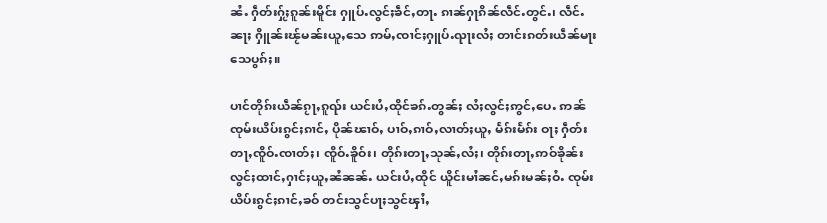ၼႆႉ ႁဵတ်းႁႂ်ႈၵူၼ်းမိူင်း ႁူပ်ႉလွင်ႈၶဵင်ႇတႃႉ ၵၢၼ်ႁႃၵိၼ်လဵင်ႉတွင်ႉ၊ လဵင်ႉၼႃႈ ႁိူၼ်းၽႂ်မၼ်းယူႇသေ ဢမ်ႇၸၢင်ႈႁူပ်ႉၺႃးလႆႈ တၢင်းၵတ်းယဵၼ်မႃးသေပွၵ်ႈ။

ပၢင်တိုၵ်းယဵၼ်ၵႂႃႇၵူၺ်း ယင်းပႆႇထိုင်ၶၵ်ႉတွၼ်ႈ လႆႈလွင်ႈဢွင်ႇပေႉ ဢၼ်ၸုမ်းယိပ်းၵွင်ႈၵၢင်ႇ ပိုၼ်ၽၢဝ်ႇ ပၢဝ်ႇၵၢဝ်ႇလၢတ်ႈယူႇ မႅၵ်းမႅၵ်း ဝႃႈ ႁဵတ်းတႃႇၸိူဝ်ႉၸၢတ်ႈ၊ ၸိူဝ်ႉၶိူဝ်း၊ တိုၵ်းတႃႇသုၼ်ႇလႆႈ၊ တိုၵ်းတႃႇဢဝ်ၶိုၼ်းလွင်ႈထၢင်ႇႁၢင်ႈယူႇၼႆၼၼ်ႉ ယင်းပႆႇထိုင် ယိူင်းမၢႆၼင်ႇမၵ်းမၼ်ႈဝႆႉ ၸုမ်းယိပ်းၵွင်ႈၵၢင်ႇၶဝ် တင်းသွင်ပႃႈသွင်ၾၢႆႇ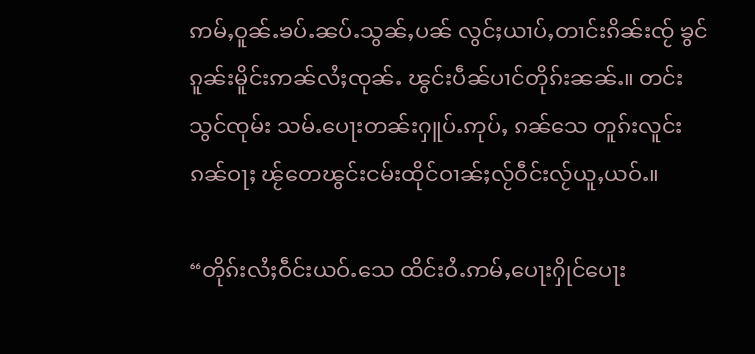ဢမ်ႇဝူၼ်ႉၶပ်ႉၼပ်ႉသွၼ်ႇပၼ် လွင်ႈယၢပ်ႇတၢင်းၵိၼ်းၸႂ် ၶွင်ၵူၼ်းမိူင်းဢၼ်လႆႈၸုၼ်ႉ ၽွင်းပဵၼ်ပၢင်တိုၵ်းၼၼ်ႉ။ တင်းသွင်ၸုမ်း သမ်ႉပေႃးတၼ်းႁူပ်ႉဢုပ်ႇ ၵၼ်သေ တူၵ်းလူင်းၵၼ်ဝႃႈ ၽႂ်တေၽွင်းငမ်းထိုင်ဝၢၼ်ႈလႂ်ဝဵင်းလႂ်ယူႇယဝ်ႉ။

“တိုၵ်းလႆႈဝဵင်းယဝ်ႉသေ ထိင်းဝႆႉဢမ်ႇပေႃးႁိုင်ပေႃး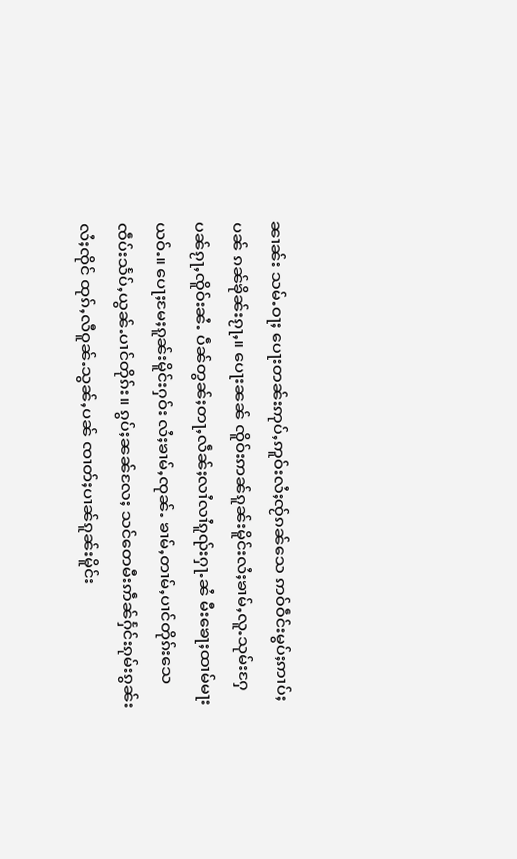ၼၢၼ်း သမ်ႉဝႃႈ ပေႃးတၼ်းဢုပ်ႇဢူဝ်းလႆႈၸႂ်ၵၼ်သေ ဢဝ်ဝဵင်းမွပ်ႈဢၢပ်ႈပၼ် ၵၼ်ၶိုၼ်းၵႂႃႇ။ ပေႃးၼၼ် ၸိူဝ်းဢၼ်ၵူၼ်းမိူင်းလႆႈၶၢမ်ႇလူႉသုမ်းႁႄ ပၼ်ၵႂႃႇၸိူဝ်းၼႆႉ ပဵၼ်တွၼ်ႈတႃႇလဵၼ်ႈလၢႆလၢႆၵူၺ်းႁႃႉၼႆ မီးၶေႃႈထၢမ်မႃးယဝ်ႉ။ ပေႃႈမႄႈၵူၼ်းမိူင်းႁဝ်း လႆႈၶၢမ်ႇၸုၼ်ႉ ၶၢမ်ႇတၢမ်ႇပၢင်တိုၵ်းသေ ၸဵပ်းသႅပ်ႇယွၼ်ႉပၢင်တိုၵ်း။ ၵွပ်ႈၼၼ်လႄႈ သင်တေမီးဢဵၼ်ႁႅင်းၵုမ်းၵွၼ်းလႆႈၸိုင် ထုၵ်ႇလီဝူၼ်ႉသွၼ်ႇပၼ် ၸၢတ်ႈပၢၼ်ၵူၼ်းမိူင်း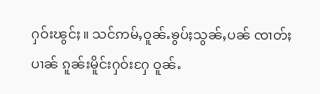ႁဝ်းၽွင်ႈ။ သင်ဢမ်ႇဝူၼ်ႉၶွပ်ႈသွၼ်ႇပၼ် ၸၢတ်ႈပၢၼ် ၵူၼ်းမိူင်းႁဝ်းႁႄ ဝူၼ်ႉ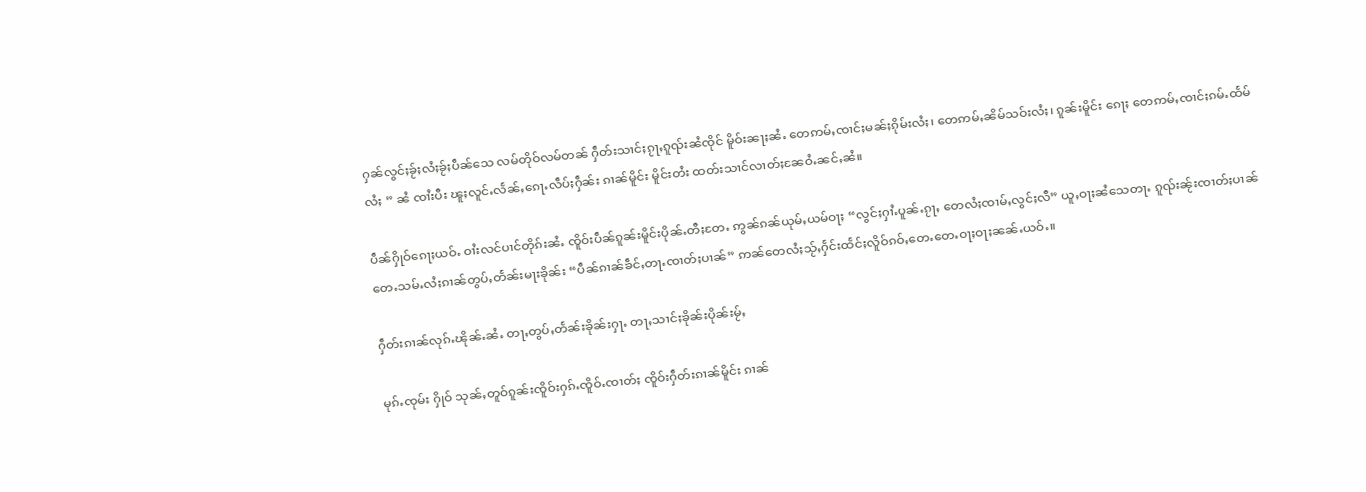ႁၼ်လွင်ႈၶႂ်ႈလႆႈၶႂ်ႈပဵၼ်သေ လမ်တိုဝ်လမ်တၼ် ႁဵတ်းသၢင်ႈၵႂႃႇၵူၺ်းၼႆၸိုင် မိူဝ်းၼႃႈၼႆႉ တေဢမ်ႇၸၢင်ႈမၼ်ႈၵိုမ်းလႆႈ၊ တေဢမ်ႇၼိမ်သဝ်းလႆႈ၊ ၵူၼ်းမိူင်း ၵေႃႈ တေဢမ်ႇၸၢင်ႈၵမ်ႉထႅမ်လႆႈ ” ၼႆ ၸၢႆးပီး ၽူႈလူင်ႉလႅၼ်ႇၵေႃႉလဵပ်ႈႁဵၼ်း ၵၢၼ်မိူင်း မိူင်းတႆး ထတ်းသၢင်လၢတ်ႈၼႄဝႆႉၼင်ႇၼႆ။

ပဵၼ်ႁိုဝ်ၵေႃႈယဝ်ႉ ဝၢႆးလင်ပၢင်တိုၵ်းၼႆႉ ၸိူဝ်းပဵၼ်ၵူၼ်းမိူင်းပိုၼ်ႉတီႈတႄႉ ဢွၼ်ၵၼ်ယုမ်ႇယမ်ဝႃႈ “လွင်ႈႁၢႆႉပူၼ်ႉၵႂႃႇ တေလႆႈၸၢမ်ႇလွင်ႈလီ” ယူႇဝႃႈၼႆသေတႃႉ ၵူၺ်းၼႂ်းၸၢတ်ႈပၢၼ်တေႉသမ်ႉလႆႈၵၢၼ်တွပ်ႇတႅၼ်းမႃးၶိုၼ်း “ပဵၼ်ၵၢၼ်ၶဵင်ႇတႃႉၸၢတ်ႈပၢၼ်” ဢၼ်တေလႆႈသႂ်ႇႁႅင်းထႅင်ႈလိူဝ်ၵဝ်ႇတေႉတေႉဝႃႈဝႃႈၼၼ်ႉယဝ်ႉ။

ႁဵတ်းၵၢၼ်လုၵ်ႉၽိုၼ်ႉၼႆႉ တႃႇတွပ်ႇတႅၼ်းၶိုၼ်းႁႃႉ တႃႇသၢင်ႈၶိုၼ်းပိုၼ်းမႂ်ႇ

မုၵ်ႉၸုမ်း ႁိုဝ် သုၼ်ႇတူဝ်ၵူၼ်းၸိူဝ်းႁၵ်ႉၸိူဝ်ႉၸၢတ်ႈ ၸိူဝ်းႁဵတ်းၵၢၼ်မိူင်း ၵၢၼ်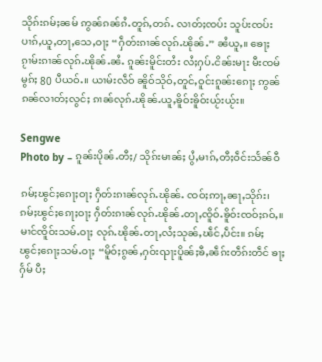သိုၵ်းၵမ်ႈၼမ် ဢွၼ်ၵၼ်ၵႆႉတူၵ်ႇတၵ်ႉ လၢတ်ႈၸပ်း သူပ်းၸပ်းပၢၵ်ႇယူႇတႃႇသေႇဝႃႈ “ႁဵတ်းၵၢၼ်လုၵ်ႉၽိုၼ်ႉ” ၼႆယူႇ။ ၶေႃႈၵႂၢမ်းၵၢၼ်လုၵ်ႉၽိုၼ်ႉၼႆႉ ၵူၼ်းမိူင်းတႆး လႆႈႁပ်ႉငိၼ်းမႃး မီးၸမ်မွၵ်ႈ 80 ပီယဝ်ႉ။ ယၢမ်းလဵဝ် ၼိူဝ်သိုဝ်ႇတူင်ႇဝူင်းၵူၼ်းၵေႃႈ ဢွၼ်ၵၼ်လၢတ်ႈလွင်ႈ ၵၢၼ်လုၵ်ႉၽိုၼ်ႉယူႇၶိူဝ်းၶိူဝ်းယႂ်းယႂ်း။

Sengwe
Photo by – ၵူၼ်းပိုၼ်ႉတီႈ/ သိုၵ်းမၢၼ်ႈ ပွႆႇမၢၵ်ႇတီႈဝဵင်းသႅၼ်ဝီ

ၵမ်ႈၽွင်ႈၵေႃႈဝႃႈ ႁဵတ်းၵၢၼ်လုၵ်ႉၽိုၼ်ႉ ၸဝ်ႈဢႃႇၼႃႇသိုၵ်း၊ ၵမ်ႈၽွင်ႈၵေႃႈဝႃႈ ႁဵတ်းၵၢၼ်လုၵ်ႉၽိုၼ်ႉတႃႇၸိူဝ်ႉၶိူဝ်းၸဝ်ႈၵဝ်ႇ။ မၢင်ၸိူဝ်းသမ်ႉဝႃႈ လုၵ်ႉၽိုၼ်ႉတႃႇလႆႈသုၼ်ႇၽဵင်ႇပဵင်း။ ၵမ်ႈၽွင်ႈၵေႃႈသမ်ႉဝႃႈ “မိူဝ်ႈၵွၼ်ႇႁဝ်းၺႃးပိူၼ်ႈၶီႇၼဵၵ်းတဵၵ်းတဵင် ၶႃႈႁႅမ် ပီႈ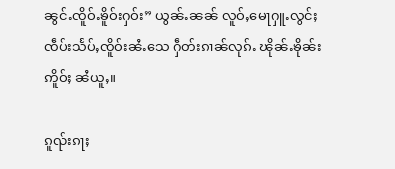ၼွင်ႉၸိူဝ်ႉၶိူဝ်းႁဝ်း” ယွၼ်ႉၼၼ် လူဝ်ႇမေႃႁူႉလွင်ႈၸဵပ်းသႅပ်ႇၸိူဝ်းၼႆႉသေ ႁဵတ်းၵၢၼ်လုၵ်ႉ ၽိုၼ်ႉၶိုၼ်းဢိူဝ်ႈ ၼႆယူႇ။

ၵူၺ်းၵႃႈ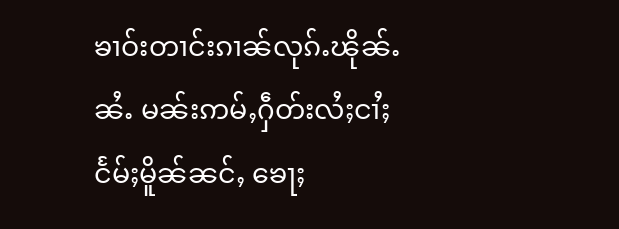ၶၢဝ်းတၢင်းၵၢၼ်လုၵ်ႉၽိုၼ်ႉၼႆႉ မၼ်းဢမ်ႇႁဵတ်းလႆႈငၢႆႈငႅမ်ႈမိူၼ်ၼင်ႇ ၶေႃႈ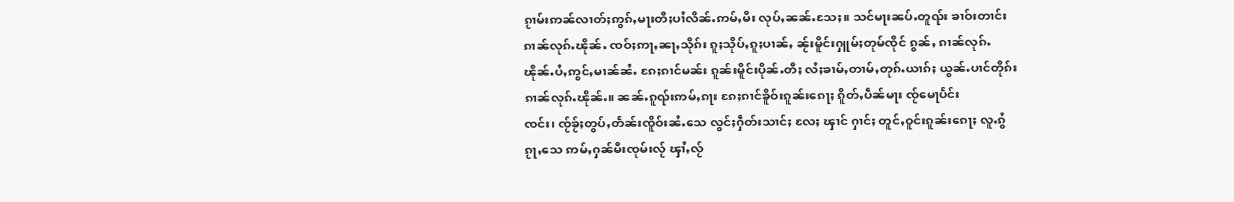ၵႂၢမ်းဢၼ်လၢတ်ႈဢွၵ်ႇမႃးတီႈပၢႆလိၼ်ႉဢမ်ႇမီး လုပ်ႇၼၼ်ႉသႄႈ။ သင်မႃးၼပ်ႉတူၺ်း ၶၢဝ်းတၢင်းၵၢၼ်လုၵ်ႉၽိုၼ်ႉ ၸဝ်ႈဢႃႇၼႃႇသိုၵ်း ၵူႈသိုပ်ႇၵူႈပၢၼ်ႇ ၼႂ်းမိူင်းႁူမ်ႈတုမ်ၸိုင် ၵွၼ်ႇ ၵၢၼ်လုၵ်ႉၽိုၼ်ႉပႆႇဢွင်ႇမၢၼ်ၼႆႉ ၵႄႈၵၢင်မၼ်း ၵူၼ်းမိူင်းပိုၼ်ႉတီႈ လႆႈၶၢမ်ႇတၢမ်ႇတုၵ်ႉယၢၵ်ႈ ယွၼ်ႉပၢင်တိုၵ်း ၵၢၼ်လုၵ်ႉၽိုၼ်ႉ။ ၼၼ်ႉၵူၺ်းဢမ်ႇၵႃး ၵႄႈၵၢင်ၶိူဝ်းၵူၼ်းၵေႃႈ ၵိူတ်ႇပဵၼ်မႃး ၸႂ်မေႃပႅင်းၸင်း၊ ၸႂ်ၶႂ်ႈတွပ်ႇတႅၼ်းၸိူဝ်းၼႆႉသေ လွင်ႈႁဵတ်းသၢင်ႈ လႄႈ ၾၢင် ႁၢင်ႈ တူင်ႇဝူင်းၵူၼ်းၵေႃႈ လူႉၵွႆၵႂႃႇသေ ဢမ်ႇႁၼ်မီးၸုမ်းလႂ် ၾၢႆႇလႂ်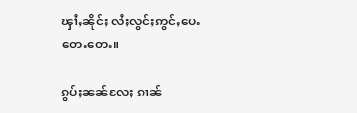ၾၢႆႇၼိုင်ႈ လႆႈလွင်ႈဢွင်ႇပေႉတေႉတေႉ။

ၵွပ်ႈၼၼ်လႄႈ ၵၢၼ်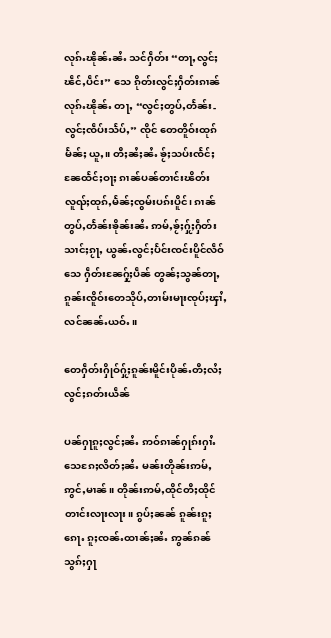လုၵ်ႉၽိုၼ်ႉၼႆႉ သင်ႁဵတ်း “တႃႇလွင်ႈၽဵင်ႇပဵင်း” သေ ၵိုတ်းလွင်ႈႁဵတ်းၵၢၼ်လုၵ်ႉၽိုၼ်ႉ တႃႇ “လွင်ႈတွပ်ႇတႅၼ်း- လွင်ႈၸဵပ်းသႅပ်ႇ” ၸိုင် တေတိူဝ်းထုၵ်မႅၼ်ႈ ယူႇ။ တီႈၼႆႈၼႆႉ ၶႂ်ႈသပ်းၸႅင်ႈၼႄထႅင်ႈဝႃႈ ၵၢၼ်ပၼ်တၢင်းၽိတ်း လူၺ်ႈထုၵ်ႇမႅၼ်ႈၸွမ်းပၵ်းပိူင်၊ ၵၢၼ်တွပ်ႇတႅၼ်းၶိုၼ်းၼႆႉ ဢမ်ႇၶႂ်ႈႁႂ်ႈႁဵတ်းသၢင်ႈၵႂႃႇ ယွၼ်ႉလွင်ႈပႅင်းၸင်းပိူင်လဵဝ်သေ ႁဵတ်းၼႄႁႂ်ႈပဵၼ် တွၼ်ႈသွၼ်တႃႇၵူၼ်းၸိူဝ်းတေသိုပ်ႇတၢမ်းမႃးၸုပ်ႈၾၢႆႇလင်ၼၼ်ႉယဝ်ႉ။

တေႁဵတ်းႁိုဝ်ႁႂ်ႈၵူၼ်းမိူင်းပိုၼ်ႉတီႈလႆႈလွင်ႈၵတ်းယဵၼ်

ပၼ်ႁႃၵူႈလွင်ႈၼႆႉ ဢဝ်ၵၢၼ်ႁုၵ်းႁၢႆႉသေၵႄႈလိတ်ႈၼႆႉ မၼ်းတိုၼ်းဢမ်ႇဢွင်ႇမၢၼ်။ တိုၼ်းဢမ်ႇထိုင်တီႈထိုင်တၢင်းလႃးလႃး။ ၵွပ်ႈၼၼ် ၵူၼ်းၵူႈၵေႃႉ ၵူႈၸၼ်ႉထၢၼ်ႈၼႆႉ ဢွၼ်ၵၼ်သွၵ်ႈႁႃ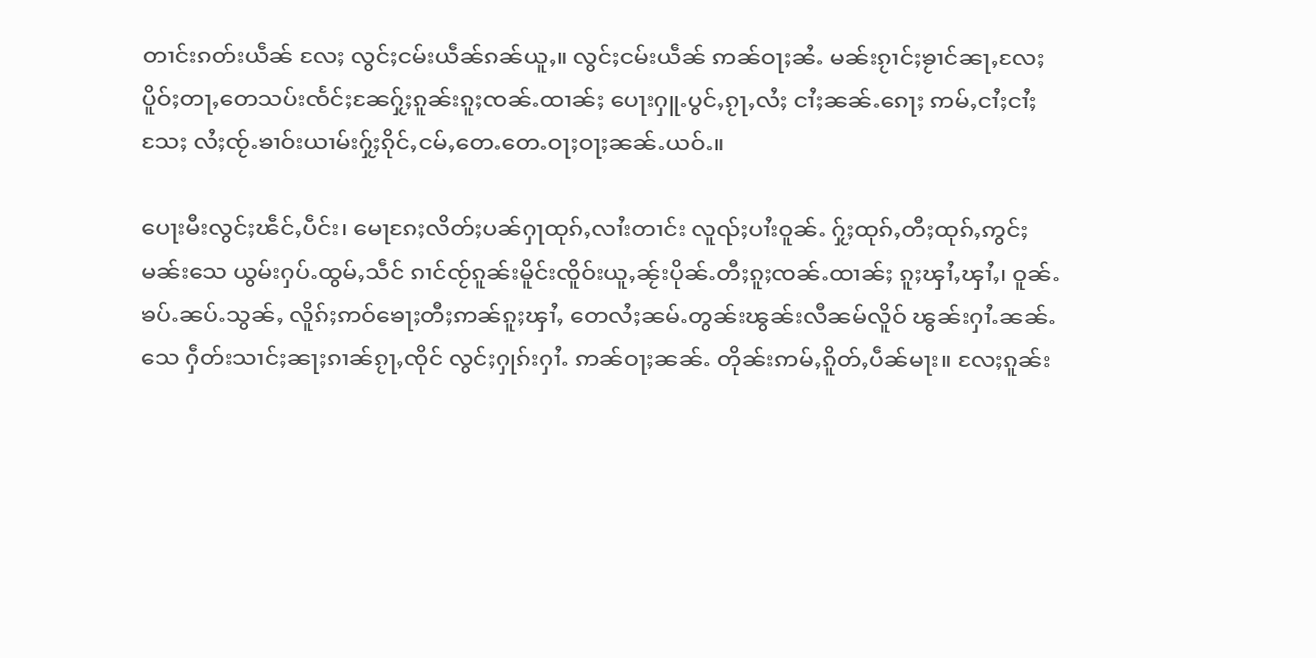တၢင်းၵတ်းယဵၼ် လႄႈ လွင်ႈငမ်းယဵၼ်ၵၼ်ယူႇ။ လွင်ႈငမ်းယဵၼ် ဢၼ်ဝႃႈၼႆႉ မၼ်းၵႂၢင်ႈၶႂၢင်ၼႃႇလႄႈ ပိူဝ်ႈတႃႇတေသပ်းၸႅင်ႈၼႄႁႂ်ႈၵူၼ်းၵူႈၸၼ်ႉထၢၼ်ႈ ပေႃးႁူႉပွင်ႇၵႂႃႇလႆႈ ငၢႆႈၼၼ်ႉၵေႃႈ ဢမ်ႇငၢႆႈငၢႆႈသႄႈ လႆႈၸႂ်ႉၶၢဝ်းယၢမ်းႁႂ်ႈၵိုင်ႇငမ်ႇတေႉတေႉဝႃႈဝႃႈၼၼ်ႉယဝ်ႉ။

ပေႃးမီးလွင်ႈၽဵင်ႇပဵင်း၊ မေႃၵႄႈလိတ်ႈပၼ်ႁႃထုၵ်ႇလၢႆးတၢင်း လူၺ်ႈပၢႆးဝူၼ်ႉ ႁႂ်ႈထုၵ်ႇတီႈထုၵ်ႇဢွင်ႈမၼ်းသေ ယွမ်းႁပ်ႉထွမ်ႇသဵင် ၵၢင်ၸႂ်ၵူၼ်းမိူင်းၸိူဝ်းယူႇၼႂ်းပိုၼ်ႉတီႈၵူႈၸၼ်ႉထၢၼ်ႈ ၵူႈၾၢႆႇၾၢႆႇ၊ ဝူၼ်ႉၶပ်ႉၼပ်ႉသွၼ်ႇ လိူၵ်ႈဢဝ်ၶေႃႈတီႈဢၼ်ၵူႈၾၢႆႇ တေလႆႈၼမ်ႉတွၼ်းၽွၼ်းလီၼမ်လိူဝ် ၽွၼ်းႁၢႆႉၼၼ်ႉသေ ႁဵတ်းသၢင်ႈၼႃႈၵၢၼ်ၵႂႃႇၸိုင် လွင်ႈႁုၵ်းႁၢႆႉ ဢၼ်ဝႃႈၼၼ်ႉ တိုၼ်းဢမ်ႇၵိူတ်ႇပဵၼ်မႃး။ လႄႈၵူၼ်း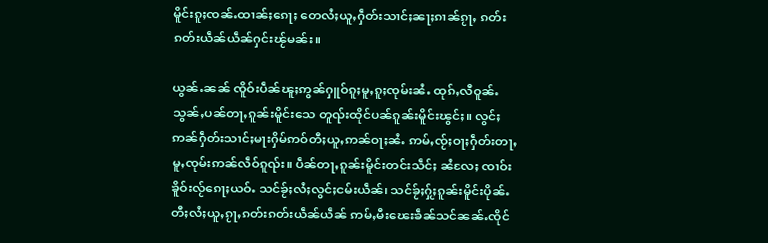မိူင်းၵူႈၸၼ်ႉထၢၼ်ႈၵေႃႈ တေလႆႈယူႇႁဵတ်းသၢင်ႈၼႃႈၵၢၼ်ၵႂႃႇ ၵတ်းၵတ်းယဵၼ်ယဵၼ်ႁင်းၽႂ်မၼ်း။

ယွၼ်ႉၼၼ် ၸိူဝ်းပဵၼ်ၽူႈဢွၼ်ႁူဝ်ၵူႈမူႇၵူႈၸုမ်းၼႆႉ ထုၵ်ႇလီဝူၼ်ႉသွၼ်ႇပၼ်တႃႇၵူၼ်းမိူင်းသေ တူၺ်းထိုင်ပၼ်ၵူၼ်းမိူင်းၽွင်ႈ။ လွင်ႈဢၼ်ႁဵတ်းသၢင်ႈမႃးႁိမ်ဢဝ်တီႈယူႇဢၼ်ဝႃႈၼႆႉ ဢမ်ႇၸႂ်ႈဝႃႈႁဵတ်းတႃႇမူႇၸုမ်းဢၼ်လဵဝ်ၵူၺ်း။ ပဵၼ်တႃႇၵူၼ်းမိူင်းတင်းသဵင်ႈ ၼႆလႄႈ ၸၢဝ်းၶိူဝ်းလႂ်ၵေႃႈယဝ်ႉ သင်ၶႂ်ႈလႆႈလွင်ႈငမ်းယဵၼ်၊ သင်ၶႂ်ႈႁႂ်ႈၵူၼ်းမိူင်းပိုၼ်ႉတီႈလႆႈယူႇၵႂႃႇၵတ်းၵတ်းယဵၼ်ယဵၼ် ဢမ်ႇမီးၽေးၶဵၼ်သင်ၼၼ်ႉၸိုင်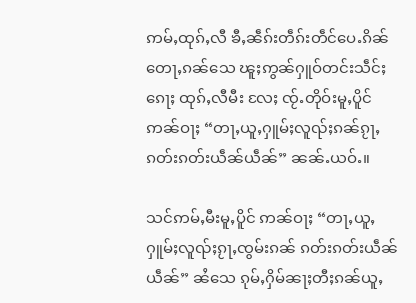ဢမ်ႇထုၵ်ႇလီ ၶီႇၼဵၵ်းတဵၵ်းတဵင်ပေႉၵိၼ်တေႃႇၵၼ်သေ ၽူႈဢွၼ်ႁူဝ်တင်းသဵင်ႈၵေႃႈ ထုၵ်ႇလီမီး လႄႈ ၸႂ်ႉတိုဝ်းမူႇပိူင်ဢၼ်ဝႃႈ “တႃႇယူႇႁူမ်ႈလူၺ်ႈၵၼ်ၵႂႃႇၵတ်းၵတ်းယဵၼ်ယဵၼ်” ၼၼ်ႉယဝ်ႉ။

သင်ဢမ်ႇမီးမူႇပိူင် ဢၼ်ဝႃႈ “တႃႇယူႇႁူမ်ႈလူၺ်ႈၵႂႃႇၸွမ်းၵၼ် ၵတ်းၵတ်းယဵၼ်ယဵၼ်” ၼႆသေ ၵုမ်ႇႁိမ်ၼႃႈတီႈၵၼ်ယူႇ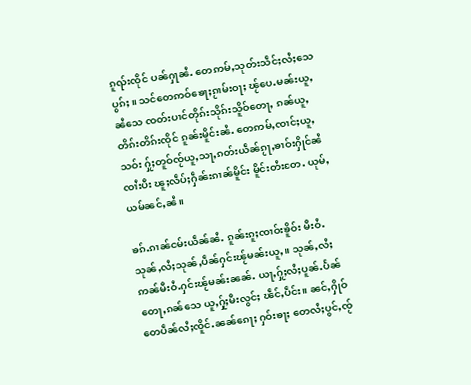ၵူၺ်းၸိုင် ပၼ်ႁႃၼႆႉ တေဢမ်ႇသုတ်းသဵင်ႈလႆႈသေပွၵ်ႈ။ သင်တေဢဝ်ၶေႃႈၵႂၢမ်းဝႃႈ ၽႂ်ပေႉမၼ်းယူႇၼႆသေ ၸတ်းပၢင်တိုၵ်းသိုၵ်းသိူဝ်တေႃႇ ၵၼ်ယူႇတိၵ်းတိၵ်းၸိုင် ၵူၼ်းမိူင်းၼႆႉ တေဢမ်ႇၸၢင်ႈယူႇသဝ်း ႁႂ်ႈတူဝ်ၸႂ်ယူႇသႃႇၵတ်းယဵၼ်ၵႂႃႇၶၢဝ်းႁိုင်ၼႆ ၸၢႆးပီး ၽူႈလဵပ်ႈႁဵၼ်းၵၢၼ်မိူင်း မိူင်းတႆးတႄႉ ယုမ်ႇယမ်ၼင်ႇၼႆ။

ၶၵ်ႉၵၢၼ်ငမ်းယဵၼ်ၼႆႉ ၵူၼ်းၵူႈၸၢဝ်းၶိူဝ်း မီးဝႆႉသုၼ်ႇလႆႈသုၼ်ႇပဵၼ်ႁင်းၽႂ်မၼ်းယူႇ။ သုၼ်ႇလႆႈဢၼ်မီးဝႆႉႁင်းၽႂ်မၼ်းၼၼ်ႉ ယႃႇႁႂ်ႈလႆႈပူၼ်ႉပႅၼ်တေႃႇၵၼ်သေ ယူႇႁႂ်ႈမီးလွင်ႈ ၽဵင်ႇပဵင်း။ ၼင်ႇႁိုဝ် တေပဵၼ်လႆႈၸိူင်ႉၼၼ်ၵေႃႈ ႁဝ်းၶႃႈ တေလႆႈပွင်ႇၸႂ်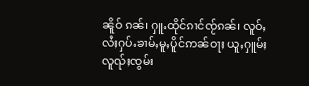ၼိူဝ် ၵၼ်၊ ႁူႉထိုင်ၵၢင်ၸႂ်ၵၼ်၊ လူဝ်ႇလႆႈႁပ်ႉၶၢမ်ႇမူႇပိူင်ဢၼ်ဝႃႈ ယူႇႁူမ်ႈလူၺ်ႈၸွမ်း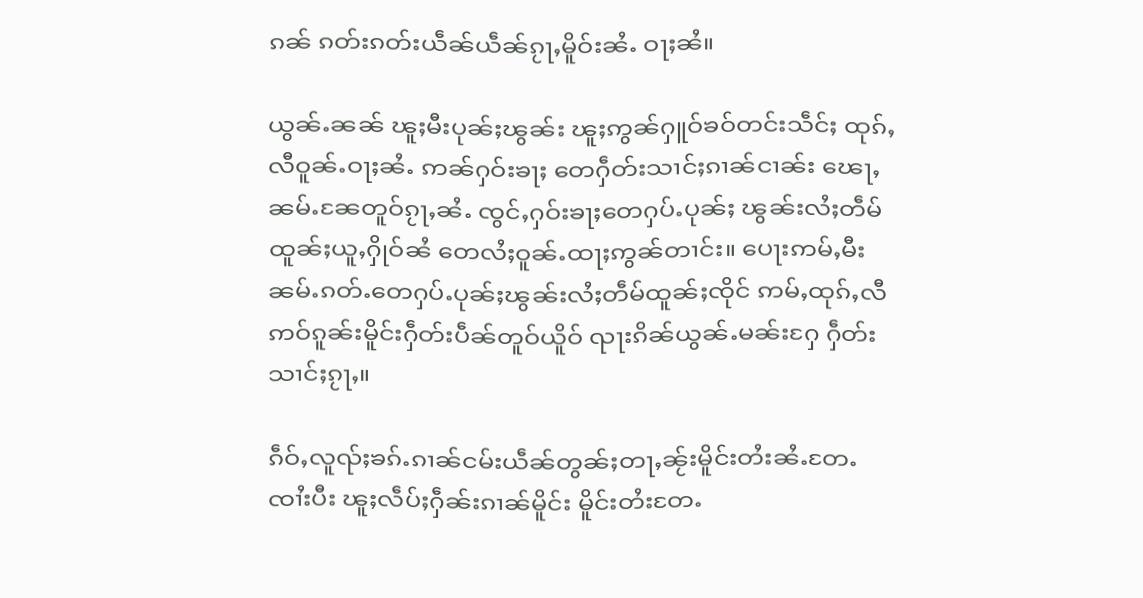ၵၼ် ၵတ်းၵတ်းယဵၼ်ယဵၼ်ၵႂႃႇမိူဝ်းၼႆႉ ဝႃႈၼႆ။

ယွၼ်ႉၼၼ် ၽူႈမီးပုၼ်ႈၽွၼ်း ၽူႈဢွၼ်ႁူဝ်ၶဝ်တင်းသဵင်ႈ ထုၵ်ႇလီဝူၼ်ႉဝႃႈၼႆႉ ဢၼ်ႁဝ်းၶႃႈ တေႁဵတ်းသၢင်ႈၵၢၼ်ငၢၼ်း ၽေႃႇၼမ်ႉၼႄတူဝ်ၵႂႃႇၼႆႉ ၸွင်ႇႁဝ်းၶႃႈတေႁပ်ႉပုၼ်ႈ ၽွၼ်းလႆႈတဵမ်ထူၼ်ႈယူႇႁိုဝ်ၼႆ တေလႆႈဝူၼ်ႉထႃႈဢွၼ်တၢင်း။ ပေႃးဢမ်ႇမီးၼမ်ႉၵတ်ႉတေႁပ်ႉပုၼ်ႈၽွၼ်းလႆႈတဵမ်ထူၼ်ႈၸိုင် ဢမ်ႇထုၵ်ႇလီဢဝ်ၵူၼ်းမိူင်းႁဵတ်းပဵၼ်တူဝ်ယိူဝ် ၺႃးၵိၼ်ယွၼ်ႉမၼ်းႁႄ ႁဵတ်းသၢင်ႈၵႂႃႇ။

ၵဵဝ်ႇလူၺ်ႈၶၵ်ႉၵၢၼ်ငမ်းယဵၼ်တွၼ်ႈတႃႇၼႂ်းမိူင်းတႆးၼႆႉတႄႉ ၸၢႆးပီး ၽူႈလဵပ်ႈႁဵၼ်းၵၢၼ်မိူင်း မိူင်းတႆးတႄႉ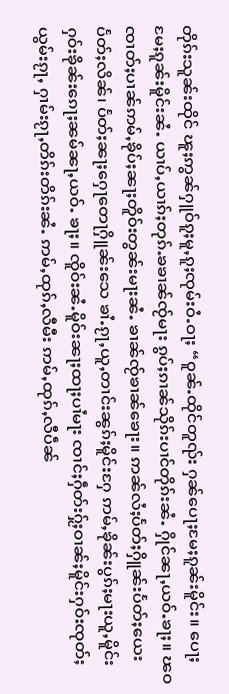တိုၵ်းသူၼ်းထိုင် ၽူႈဢွၼ်ႁူဝ်ၵူႈမူႇၵူႈၸုမ်းဝႆႉဝႃႈ “ဝူၼ်ႉထိုင်တူၺ်း ႁၼ်ပေႃႈမႄႈၵူၼ်းမိူင်း။ ပေႃႈမႄႈၵူၼ်းမိူင်းၼႆႉ ယၢပ်ႇယၢၵ်ႈတုၵ်ႉၶၶၢၼ်ၸႂ်မႃး ၵွပ်ႈၵၢၼ်သိုၵ်းပၢင်တိုၵ်းၼႆႉ ႁိုင်ၼႃႇယဝ်ႉၶႃႈ။ ၽဝၸၢတ်ႈပၢၼ်ဢမ်ႇၶိုပ်ႈၼႃႈတိူဝ်းတွၼ်းမႃးၼႆႉ ၶၢၼ်ၸႂ်ၶၢၼ်ၶေႃး။ ဢၼ်လႆႈပႅတ်ႈႁိူၼ်းပႅတ်ႈယေး ပႅတ်ႈလိၼ်၊ ပႅတ်ႈၼႃႈႁေႃတေႃႁိူၼ်းသေ ၶၢႆႉၵႂႃႇယူႇတၢင်းၼွၵ်ႈမိူင်းႁႄ ဢမ်ႇၶိုၼ်းပွၵ်ႈမႃးယူႇမိူင်းႁဝ်းၶိုၼ်းၵေႃႈၼမ်ၼႃႇယဝ်ႉ ၶႃႈ။ ၸိူဝ်းၼႆႉမိူဝ်းၼႃႈထႃႈပၢႆမႃး ၸၢင်ႈႁဵတ်းႁႂ်ႈဝၢၼ်ႈမိူင်းႁဝ်းၸုတ်ႈယွမ်းၵႂႃႇ ႁၢမ်းၵႂႃႇတိၵ်းတိၵ်းၼႆႉ ဢမ်ႇထုၵ်ႇလီမီး ဢမ်ႇထုၵ်ႇလီပဵၼ်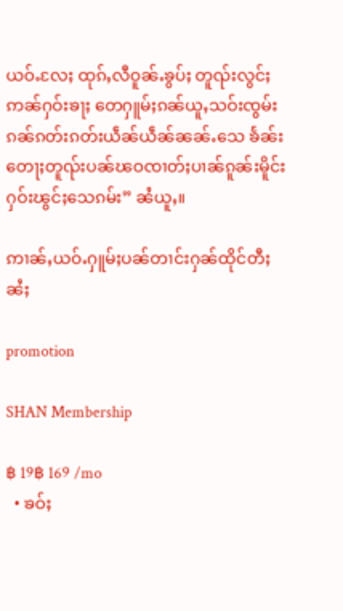ယဝ်ႉလႄႈ ထုၵ်ႇလီဝူၼ်ႉၶွပ်ႈ တူၺ်းလွင်ႈ ဢၼ်ႁဝ်းၶႃႈ တေႁူမ်ႈၵၼ်ယူႇသဝ်းၸွမ်းၵၼ်ၵတ်းၵတ်းယဵၼ်ယဵၼ်ၼၼ်ႉသေ ၶႅၼ်းတေႃႈတူၺ်းပၼ်ၽဝၸၢတ်ႈပၢၼ်ၵူၼ်းမိူင်းႁဝ်းၽွင်ႈသေၵမ်း” ၼႆယူႇ။

ဢၢၼ်ႇယဝ်ႉႁူမ်ႈပၼ်တၢင်းႁၼ်ထိုင်တီႈၼႆႈ

promotion

SHAN Membership

฿ 19฿ 169 /mo
  • ၶဝ်ႈ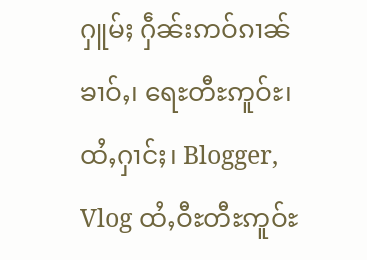ႁူမ်ႈ ႁဵၼ်းဢဝ်ၵၢၼ်ၶၢဝ်ႇ၊ ရေႊတီႊဢူဝ်ႊ၊ ထႆႇႁၢင်ႈ၊ Blogger, Vlog ထႆႇဝီႊတီႊဢူဝ်ႊ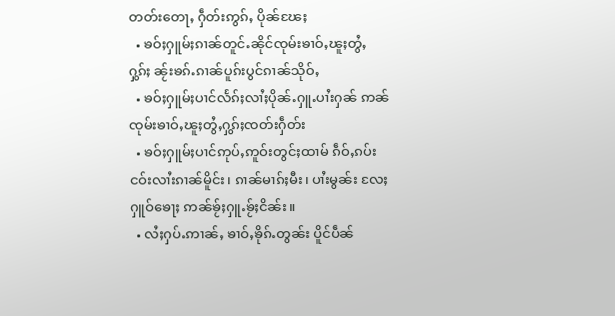တတ်းတေႃႇ ႁဵတ်းဢွၵ်ႇ ပိုၼ်ၽႄႈ
  • ၶဝ်ႈႁူမ်ႈၵၢၼ်တူင်ႉၼိုင်ၸုမ်းၶၢဝ်ႇၽူႈတွႆႇႁွၵ်ႈ ၼႂ်းၶၵ်ႉၵၢၼ်ပူၵ်းပွင်ၵၢၼ်သိုဝ်ႇ
  • ၶဝ်ႈႁူမ်ႈပၢင်လႅၵ်ႈလၢႆႈပိုၼ်ႉႁူႉပၢႆးႁၼ် ဢၼ်ၸုမ်းၶၢဝ်ႇၽူႈတွႆႇႁွၵ်ႈၸတ်းႁဵတ်း
  • ၶဝ်ႈႁူမ်ႈပၢင်ဢုပ်ႇဢူဝ်းတွင်ႈထၢမ် ၵဵဝ်ႇၵပ်းငဝ်းလၢႆးၵၢၼ်မိူင်း၊ ၵၢၼ်မၢၵ်ႈမီး၊ ပၢႆးမွၼ်း လႄႈ ႁူဝ်ၶေႃႈ ဢၼ်ၶႂ်ႈႁူႉၶႂ်ႈငိၼ်း။
  • လႆႈႁပ်ႉဢၢၼ်ႇ ၶၢဝ်ႇၶိုၵ်ႉတွၼ်း ပိူင်ပဵၼ်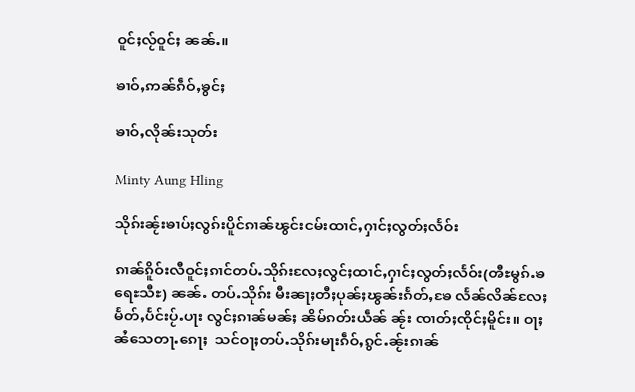ဝူင်ႈလႂ်ဝူင်ႈ ၼၼ်ႉ။

ၶၢဝ်ႇဢၼ်ၵဵဝ်ႇၶွင်ႈ

ၶၢဝ်ႇလိုၼ်းသုတ်း

Minty Aung Hling

သိုၵ်းၼႂ်းၶၢပ်ႈလွၵ်းပိူင်ၵၢၼ်ၽွင်းငမ်းထၢင်ႇႁၢင်ႈလွတ်ႈလႅဝ်း

ၵၢၼ်ၵိူဝ်းလီဝူင်ႈၵၢင်တပ်ႉသိုၵ်းလႄႈလွင်ႈထၢင်ႇႁၢင်ႈလွတ်ႈလႅဝ်း(ၻီႊမွၵ်ႉၶရေႊသီႊ) ၼၼ်ႉ တပ်ႉသိုၵ်း မီးၼႃႈတီႈပုၼ်ႈၽွၼ်းၵႅတ်ႇၶႄ လႅၼ်လိၼ်လႄႈမႅတ်ႇပႅင်းပႂ်ႉပႃး လွင်ႈၵၢၼ်မၼ်ႈ ၼိမ်ၵတ်းယဵၼ် ၼႂ်း ၸၢတ်ႈၸိုင်ႈမိူင်း။ ဝႃႈၼႆသေတႃႉၵေႃႈ  သင်ဝႃႈတပ်ႉသိုၵ်းမႃးၵဵဝ်ႇၵွင်ႉၼႂ်းၵၢၼ်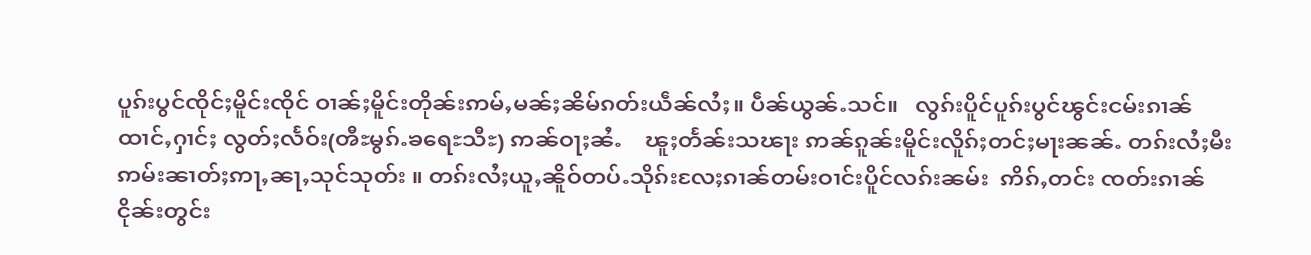ပူၵ်းပွင်ၸိုင်ႈမိူင်းၸိုင် ဝၢၼ်ႈမိူင်းတိုၼ်းဢမ်ႇမၼ်ႈၼိမ်ၵတ်းယဵၼ်လႆႈ။ ပဵၼ်ယွၼ်ႉသင်။   လွၵ်းပိူင်ပူၵ်းပွင်ၽွင်းငမ်းၵၢၼ်ထၢင်ႇႁၢင်ႈ လွတ်ႈလႅဝ်း(ၻီႊမွၵ်ႉၶရေႊသီႊ) ဢၼ်ဝႃႈၼႆႉ    ၽူႈတႅၼ်းသၽႃး ဢၼ်ၵူၼ်းမိူင်းလိူၵ်ႈတင်ႈမႃးၼၼ်ႉ တၵ်းလႆႈမီးဢမ်းၼၢတ်ႈဢႃႇၼႃႇသုင်သုတ်း ။ တၵ်းလႆႈယူႇၼိူဝ်တပ်ႉသိုၵ်းလႄႈၵၢၼ်တမ်းဝၢင်းပိူင်လၵ်းၼမ်း  ဢိၵ်ႇတင်း ၸတ်းၵၢၼ်ငိုၼ်းတွင်း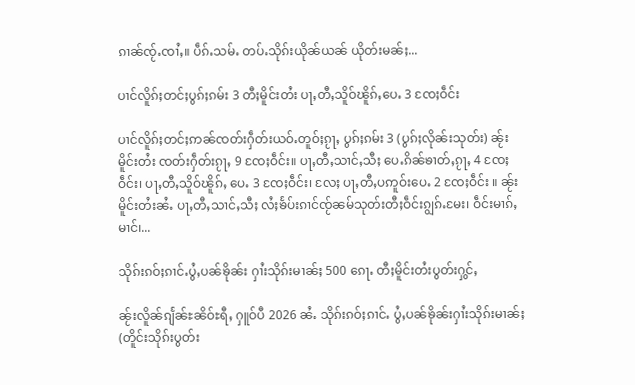ၵၢၼ်ၸႂ်ႉၸၢႆႇ။ ပဵၵ်ႉသမ်ႉ တပ်ႉသိုၵ်းယိုၼ်ယၼ် ယိုတ်းမၼ်ႈ...

ပၢင်လိူၵ်ႈတင်ႈပွၵ်ႈၵမ်း 3 တီႈမိူင်းတႆး ပႃႇတီႇသိူဝ်ၽိူၵ်ႇပေႉ 3 ၸႄႈဝဵင်း

ပၢင်လိူၵ်ႈတင်ႈဢၼ်ၸတ်းႁဵတ်းယဝ်ႉတူဝ်ႈၵႂႃႇ ပွၵ်ႈၵမ်း 3 (ပွၵ်ႈလိုၼ်းသုတ်း) ၼႂ်းမိူင်းတႆး ၸတ်းႁဵတ်းၵႂႃႇ 9 ၸႄႈဝဵင်း။ ပႃႇတီႇသၢင်ႇသီႈ ပေႉၵိၼ်ၶၢတ်ႇၵႂႃႇ 4 ၸႄႈဝဵင်း၊ ပႃႇတီႇသိူဝ်ၽိူၵ်ႇ ပေႉ 3 ၸႄႈဝဵင်း၊ လႄႈ ပႃႇတီႇပဢူဝ်းပေႉ 2 ၸႄႈဝဵင်း ။ ၼႂ်းမိူင်းတႆးၼႆႉ ပႃႇတီႇသၢင်ႇသီႈ လႆႈၶႅပ်းၵၢင်ၸႂ်ၼမ်သုတ်းတီႈဝဵင်းၵျွၵ်ႉမႄး၊ ဝဵင်းမၢၵ်ႇမၢင်၊...

သိုၵ်းၵဝ်ႈၵၢင်ႉပွႆႇပၼ်ၶိုၼ်း ႁၢႆးသိုၵ်းမၢၼ်ႈ 500 ၵေႃႉ တီႈမိူင်းတႆးပွတ်းႁွင်ႇ

ၼႂ်းလိူၼ်ၵျႅၼ်ႊၼိဝ်ႊရီႇ ႁူဝ်ပီ 2026 ၼႆႉ သိုၵ်းၵဝ်ႈၵၢင်ႉ ပွႆႇပၼ်ၶိုၼ်းႁၢႆးသိုၵ်းမၢၼ်ႈ (တိူင်းသိုၵ်းပွတ်း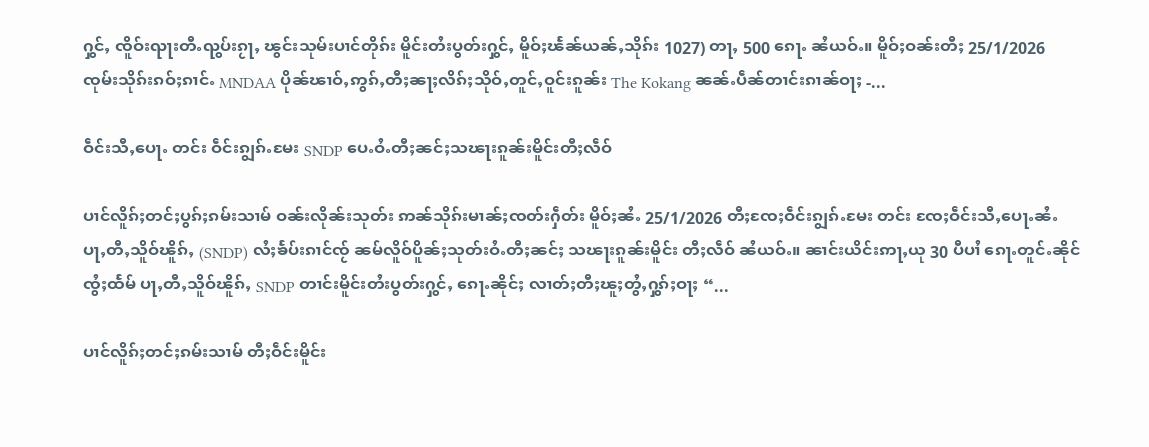ႁွင်ႇ ၸိူဝ်းၺႃးတီႉၺွပ်းၵႂႃႇ ၽွင်းသုမ်းပၢင်တိုၵ်း မိူင်းတႆးပွတ်းႁွင်ႇ မိူဝ်ႈၽႅၼ်ယၼ်ႇသိုၵ်း 1027) တႃႇ 500 ၵေႃႉ ၼႆယဝ်ႉ။ မိူဝ်ႈဝၼ်းတီႈ 25/1/2026 ၸုမ်းသိုၵ်းၵဝ်ႈၵၢင်ႉ MNDAA ပိုၼ်ၽၢဝ်ႇဢွၵ်ႇတီႈၼႃႈလိၵ်ႈသိုဝ်ႇတူင်ႇဝူင်းၵူၼ်း The Kokang ၼၼ်ႉပဵၼ်တၢင်းၵၢၼ်ဝႃႈ -...

ဝဵင်းသီႇပေႃႉ တင်း ဝဵင်းၵျွၵ်ႉမႄး SNDP ပေႉဝႆႉတီႈၼင်ႈသၽႃးၵူၼ်းမိူင်းတီႈလဵဝ်

ပၢင်လိူၵ်ႈတင်ႈပွၵ်ႈၵမ်းသၢမ် ဝၼ်းလိုၼ်းသုတ်း ဢၼ်သိုၵ်းမၢၼ်ႈၸတ်းႁဵတ်း မိူဝ်ႈၼႆႉ 25/1/2026 တီႈၸႄႈဝဵင်းၵျွၵ်ႉမႄး တင်း ၸႄႈဝဵင်းသီႇပေႃႉၼႆႉ ပႃႇတီႇသိူဝ်ၽိူၵ်ႇ (SNDP) လႆႈၶႅပ်းၵၢင်ၸႂ် ၼမ်လိူဝ်ပိူၼ်ႈသုတ်းဝႆႉတီႈၼင်ႈ သၽႃးၵူၼ်းမိူင်း တီႈလဵဝ် ၼႆယဝ်ႉ။ ၼၢင်းယိင်းဢႃႇယု 30 ပီပၢႆ ၵေႃႉတူင်ႉၼိုင်ၸွႆႈထႅမ် ပႃႇတီႇသိူဝ်ၽိူၵ်ႇ SNDP တၢင်းမိူင်းတႆးပွတ်းႁွင်ႇ ၵေႃႉၼိုင်ႈ လၢတ်ႈတီႈၽူႈတွႆႇႁွၵ်ႈဝႃႈ “...

ပၢင်လိူၵ်ႈတင်ႈၵမ်းသၢမ် တီႈဝဵင်းမိူင်း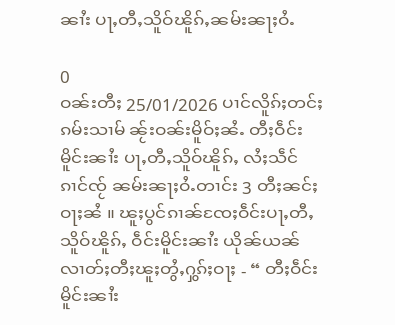ၼၢႆး ပႃႇတီႇသိူဝ်ၽိူၵ်ႇၼမ်းၼႃႈဝႆႉ

0
ဝၼ်းတီႈ 25/01/2026 ပၢင်လိူၵ်ႈတင်ႈၵမ်းသၢမ် ၼႂ်းဝၼ်းမိူဝ်ႈၼႆႉ တီႈဝဵင်းမိူင်းၼၢႆး ပႃႇတီႇသိူဝ်ၽိူၵ်ႇ လႆႈသဵင်ၵၢင်ၸႂ် ၼမ်းၼႃႈဝႆႉတၢင်း 3 တီႈၼင်ႈ ဝႃႈၼႆ ။ ၽူႈပွင်ၵၢၼ်ၸႄႈဝဵင်းပႃႇတီႇသိူဝ်ၽိူၵ်ႇ ဝဵင်းမိူင်းၼၢႆး ယိုၼ်ယၼ်လၢတ်ႈတီႈၽူႈတွႆႇႁွၵ်ႈဝႃႈ - “ တီႈဝဵင်းမိူင်းၼၢႆး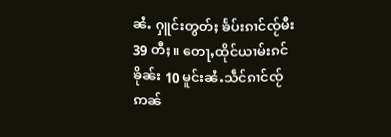ၼႆႉ ႁူင်းတွတ်ႈ ၶႅပ်းၵၢင်ၸႂ်မီး 39 တီႈ။ တေႃႇထိုင်ယၢမ်းၵင်ၶိုၼ်း 10 မူင်းၼႆႉသဵင်ၵၢင်ၸႂ်ဢၼ်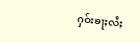ႁဝ်းၶႃႈလႆႈ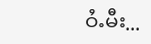ဝႆႉမီး...